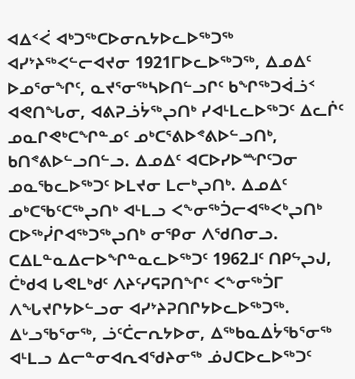ᐊᐃᑉᐹ ᐊᒃᑐᖅᑕᐅᓂᕆᔭᐅᓚᐅᖅᑐᖅ ᐊᓯᔾᔨᖅᐸᓪᓕᐊᔪᓂ 1921ᒥᐅᓚᐅᖅᑐᖅ, ᐃᓄᐃᑦ ᐅᓄᕐᓂᖏᑦ, ᓇᔪᕐᓂᖅᓴᐅᑎᓪᓗᒋᑦ ᑲᖏᖅᑐᐋᓘᑉ ᐊᕙᑎᖓᓂ, ᐊᕕᕈᓘᔮᖅᖢᑎᒃ ᓯᐊᒻᒪᓚᐅᖅᑐᑦ ᐃᓚᒌᑦ ᓄᓇᒋᕙᒃᑕᖏᓐᓄᑦ ᓄᒃᑕᕐᕕᐅᕝᕕᐅᓪᓗᑎᒃ, ᑲᑎᕝᕕᐅᓪᓗᑎᓪᓗ. ᐃᓄᐃᑦ ᐊᑕᐅᓯᐅᙱᑦᑐᓂ ᓄᓇᖃᓚᐅᖅᑐᑦ ᐅᒪᔪᓂ ᒪᓕᒃᖢᑎᒃ. ᐃᓄᐃᑦ ᓄᒃᑕᖃᑦᑕᖅᖢᑎᒃ ᐊᒻᒪᓗ ᐸᖕᓂᖅᑑᓕᐊᖅᐸᒃᖢᑎᒃ ᑕᐅᖅᓰᒋᐊᖅᑐᖅᖢᑎᒃ ᓂᕿᓂ ᐱᖁᑎᓂᓗ. ᑕᐃᒪᓐᓇᐃᓕᐅᖏᓐᓇᓚᐅᖅᑐᑦ 1962ᒧᑦ ᑎᑭᖦᖢᒍ, ᑖᒃᑯᐊ ᒐᕙᒪᒃᑯᑦ ᐱᔨᑦᓯᕋᕈᑎᖏᑦ ᐸᖕᓂᖅᑑᒥ ᐱᖓᔪᒋᔭᐅᓪᓗᓂ ᐊᓯᔾᔨᕈᑎᒋᔭᐅᓚᐅᖅᑐᖅ. ᐃᒡᓗᖃᕐᓂᖅ, ᓘᑦᑖᓕᕆᔭᐅᓂ, ᐃᖅᑲᓇᐃᔮᖃᕐᓂᖅ ᐊᒻᒪᓗ ᐃᓕᓐᓂᐊᕆᐊᖁᔨᓂᖅ ᓅᒍᑕᐅᓚᐅᖅᑐᑦ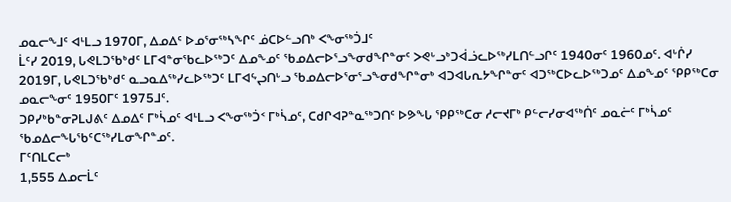ᓄᓇᓕᖕᒧᑦ ᐊᒻᒪᓗ 1970ᒥ, ᐃᓄᐃᑦ ᐅᓄᕐᓂᖅᓴᖏᑦ ᓅᑕᐅᓪᓗᑎᒃ ᐸᖕᓂᖅᑑᒧᑦ
ᒫᑦᓯ 2019, ᒐᕙᒪᑐᖃᒃᑯᑦ ᒪᒥᐊᓐᓂᖃᓚᐅᖅᑐᑦ ᐃᓄᖕᓄᑦ ᖃᓄᐃᓕᐅᕐᓗᖕᓂᑯᖏᓐᓂᑦ ᐳᕙᒡᓗᒃᑐᐋᓘᓚᐅᖅᓯᒪᑎᓪᓗᒋᑦ 1940ᓂᑦ 1960ᓄᑦ. ᐊᒡᒌᓯ 2019ᒥ, ᒐᕙᒪᑐᖃᒃᑯᑦ ᓇᓗᓇᐃᖅᓯᓚᐅᖅᑐᑦ ᒪᒥᐊᖦᖢᑎᒡᓗ ᖃᓄᐃᓕᐅᕐᓂᕐᓗᖕᓂᑯᖏᓐᓂᒃ ᐊᑐᐊᒐᕆᔭᖏᓐᓂᑦ ᐊᑐᖅᑕᐅᓚᐅᖅᑐᓄᑦ ᐃᓄᖕᓄᑦ ᕿᑭᖅᑕᓂ ᓄᓇᓕᖕᓂᑦ 1950ᒥᑦ 1975ᒧᑦ.
ᑐᑭᓯᒃᑲᓐᓂᕈᒪᒍᕕᑦ ᐃᓄᐃᑦ ᒥᒃᓵᓄᑦ ᐊᒻᒪᓗ ᐸᖕᓂᖅᑑᑉ ᒥᒃᓵᓄᑦ, ᑕᑯᒋᐊᕈᓐᓇᖅᑐᑎᑦ ᐅᕗᖓ ᕿᑭᖅᑕᓂ ᓱᓕᔪᒥᒃ ᑭᓪᓕᓯᓂᐊᖅᑏᑦ ᓄᓇᓖᑦ ᒥᒃᓵᓄᑦ ᖃᓄᐃᓕᖓᖃᑦᑕᖅᓯᒪᓂᖏᓐᓄᑦ.
ᒥᑦᑎᒪᑕᓕᒃ
1,555 ᐃᓄᓕᒫᑦ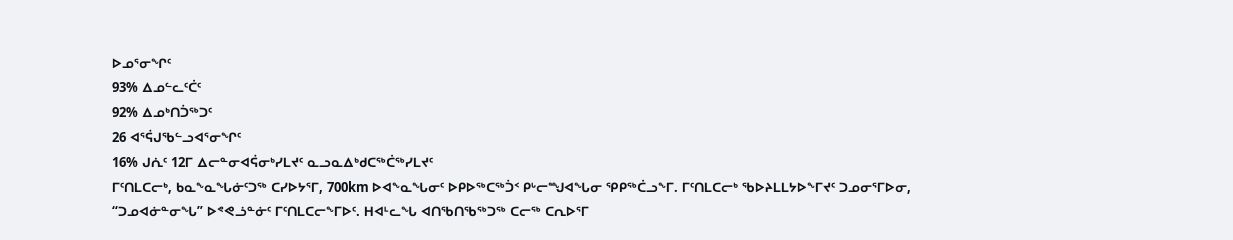ᐅᓄᕐᓂᖏᑦ
93% ᐃᓄᓪᓚᑦᑖᑦ
92% ᐃᓄᒃᑎᑑᖅᑐᑦ
26 ᐊᕐᕌᒍᖃᓪᓗᐊᕐᓂᖏᑦ
16% ᒍᕇᑦ 12ᒥ ᐃᓕᓐᓂᐊᕌᓂᒃᓯᒪᔪᑦ ᓇᓗᓇᐃᒃᑯᑕᖅᑖᖅᓯᒪᔪᑦ
ᒥᑦᑎᒪᑕᓕᒃ, ᑲᓇᖕᓇᖓᓃᑦᑐᖅ ᑕᓯᐅᔭᕐᒥ, 700km ᐅᐊᖕᓇᖓᓂᑦ ᐅᑭᐅᖅᑕᖅᑑᑉ ᑭᒡᓕᙳᐊᖓᓂ ᕿᑭᖅᑖᓗᖕᒥ. ᒥᑦᑎᒪᑕᓕᒃ ᖃᐅᔨᒪᒪᔭᐅᖕᒥᔪᑦ ᑐᓄᓂᕐᒥᐅᓂ, “ᑐᓄᐊᓃᓐᓂᖓ” ᐅᕝᕙᓘᓐᓃᑦ ᒥᑦᑎᒪᑕᓕᖕᒥᐅᑦ. ᕼᐊᒻᓚᖓ ᐊᑎᖃᑎᖃᖅᑐᖅ ᑕᓕᖅ ᑕᕆᐅᕐᒥ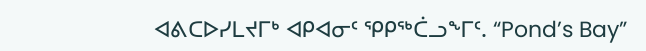ᐊᕕᑕᐅᓯᒪᔪᒥᒃ ᐊᑭᐊᓂᑦ ᕿᑭᖅᑖᓗᖕᒥᑦ. “Pond’s Bay”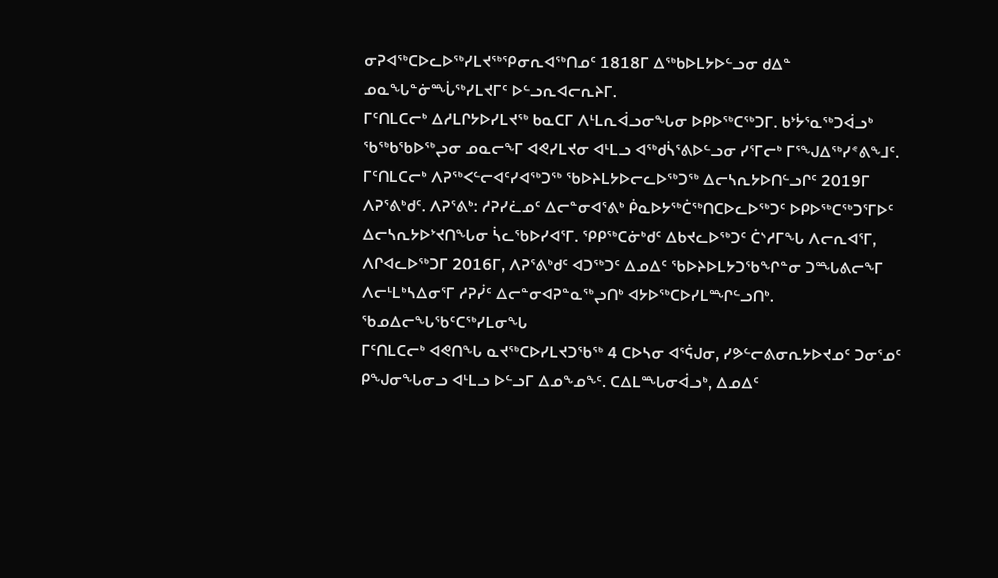ᓂᕈᐊᖅᑕᐅᓚᐅᖅᓯᒪᔪᖅᕿᓂᕆᐊᖅᑎᓄᑦ 1818ᒥ ᐃᖅᑲᐅᒪᔭᐅᓪᓗᓂ ᑯᐃᓐ ᓄᓇᖓᓐᓃᙶᖅᓯᒪᔪᒥᑦ ᐅᓪᓗᕆᐊᓕᕆᔨᒥ.
ᒥᑦᑎᒪᑕᓕᒃ ᐃᓱᒪᒋᔭᐅᓯᒪᔪᖅ ᑲᓇᑕᒥ ᐱᒻᒪᕆᐋᓗᓂᖓᓂ ᐅᑭᐅᖅᑕᖅᑐᒥ. ᑲᔾᔮᕐᓇᖅᑐᐋᓗᒃ ᖃᖅᑲᖃᐅᖅᖢᓂ ᓄᓇᓕᖕᒥ ᐊᕙᓯᒪᔪᓂ ᐊᒻᒪᓗ ᐊᖅᑯᓵᕐᕕᐅᓪᓗᓂ ᓯᕐᒥᓕᒃ ᒥᕐᖑᐃᖅᓯᕝᕕᖕᒧᑦ.
ᒥᑦᑎᒪᑕᓕᒃ ᐱᕈᖅᐸᓪᓕᐊᑦᓯᐊᖅᑐᖅ ᖃᐅᔨᒪᔭᐅᓕᓚᐅᖅᑐᖅ ᐃᓕᓴᕆᔭᐅᑎᓪᓗᒋᑦ 2019ᒥ ᐱᕈᕐᕕᒃᑯᑦ. ᐱᕈᕐᕕᒃ: ᓱᕈᓯᓛᓄᑦ ᐃᓕᓐᓂᐊᕐᕕᒃ ᑮᓇᐅᔭᖅᑖᖅᑎᑕᐅᓚᐅᖅᑐᑦ ᐅᑭᐅᖅᑕᖅᑐᕐᒥᐅᑦ ᐃᓕᓴᕆᔭᐅᔾᔪᑎᖓᓂ ᓵᓚᖃᐅᓯᐊᕐᒥ. ᕿᑭᖅᑕᓃᒃᑯᑦ ᐃᑲᔪᓚᐅᖅᑐᑦ ᑖᔅᓱᒥᖓ ᐱᓕᕆᐊᕐᒥ, ᐱᒋᐊᓚᐅᖅᑐᒥ 2016ᒥ, ᐱᕈᕐᕕᒃᑯᑦ ᐊᑐᖅᑐᑦ ᐃᓄᐃᑦ ᖃᐅᔨᐅᒪᔭᑐᖃᖏᓐᓂ ᑐᙵᕕᓕᖕᒥ ᐱᓕᒻᒪᒃᓴᐃᓂᕐᒥ ᓱᕈᓰᑦ ᐃᓕᓐᓂᐊᕈᓐᓇᖅᖢᑎᒃ ᐊᔭᐅᖅᑕᐅᓯᒪᙱᓪᓗᑎᒃ.
ᖃᓄᐃᓕᖓᖃᑦᑕᖅᓯᒪᓂᖓ
ᒥᑦᑎᒪᑕᓕᒃ ᐊᕙᑎᖓ ᓇᔪᖅᑕᐅᓯᒪᔪᑐᖃᖅ 4 ᑕᐅᓴᓂ ᐊᕐᕌᒍᓂ, ᓯᕗᓪᓕᕕᓂᕆᔭᐅᔪᓄᑦ ᑐᓂᕐᓄᑦ ᑭᖑᓂᖓᓂᓗ ᐊᒻᒪᓗ ᐅᓪᓗᒥ ᐃᓄᖕᓄᖕᑦ. ᑕᐃᒪᙵᓂᐋᓗᒃ, ᐃᓄᐃᑦ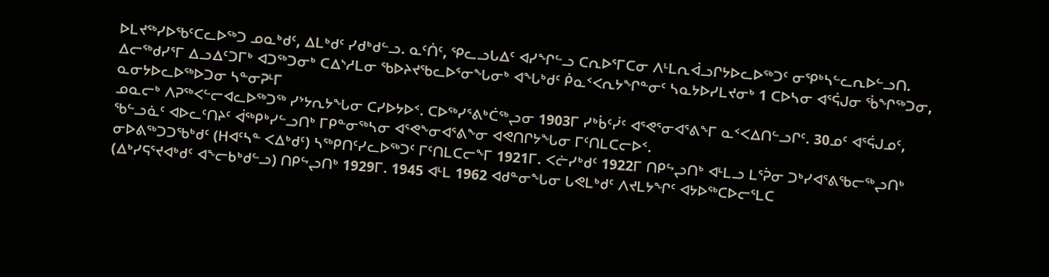ᐅᒪᔪᖅᓯᐅᖃᑦᑕᓚᐅᖅᑐ ᓄᓇᒃᑯᑦ, ᐃᒪᒃᑯᑦ ᓯᑯᒃᑯᓪᓗ. ᓇᑦᑏᑦ, ᕿᓚᓗᒐᐃᑦ ᐊᓯᖏᓪᓗ ᑕᕆᐅᕐᒥᑕᓂ ᐱᒻᒪᕆᐋᓗᒋᔭᐅᓚᐅᖅᑐᑦ ᓂᕿᒃᓴᓪᓚᕆᐅᓪᓗᑎ. ᐃᓕᖅᑯᓯᕐᒥ ᐃᓗᐃᑦᑐᒥᒃ ᐊᑐᖅᑐᓂᒃ ᑕᐃᔅᓱᒪᓂ ᖃᐅᔨᔪᖃᓚᐅᕐᓂᖓᓂᒃ ᐊᖓᒃᑯᑦ ᑮᓇᑉᐸᕆᔭᖏᓐᓂᑦ ᓴᓇᔭᐅᓯᒪᔪᓂᒃ 1 ᑕᐅᓴᓂ ᐊᕐᕌᒍᓂ ᖄᖏᖅᑐᓂ, ᓇᓂᔭᐅᓚᐅᖅᐅᑐᓂ ᓴᓐᓂᕈᒻᒥ
ᓄᓇᓕᒃ ᐱᕈᖅᐸᓪᓕᐊᓚᐅᖅᑐᖅ ᓯᔾᔭᕆᔭᖓᓂ ᑕᓯᐅᔭᐅᑉ. ᑕᐅᖅᓯᕐᕕᒃᑖᖅᖢᓂ 1903ᒥ ᓯᒃᑳᑦᓰᑦ ᐊᕐᕙᕐᓂᐊᕐᕕᖕᒥ ᓇᑉᐸᐃᑎᓪᓗᒋᑦ. 30ᓄᑦ ᐊᕐᕌᒍᓄᑦ, ᖃᓪᓗᓈᑦ ᐊᐅᓚᑦᑎᔨᑦ ᐋᖅᑭᒃᓯᓪᓗᑎᒃ ᒥᑭᓐᓂᖅᓴᓂ ᐊᕐᕙᖕᓂᐊᕐᕕᖕᓂ ᐊᕙᑎᒋᔭᖓᓂ ᒥᑦᑎᒪᑕᓕᐅᑉ.
ᓂᐅᕕᖅᑐᑐᖃᒃᑯᑦ (ᕼᐊᑦᓴᓐ ᐸᐃᒃᑯᑦ) ᓴᖅᑭᑎᑦᓯᓚᐅᖅᑐᑦ ᒥᑦᑎᒪᑕᓕᖕᒥ 1921ᒥ. ᐸᓖᓯᒃᑯᑦ 1922ᒥ ᑎᑭᖦᖢᑎᒃ ᐊᒻᒪᓗ ᒪᕐᕉᓂ ᑐᒃᓯᐊᕐᕕᖃᓕᖅᖢᑎᒃ (ᐃᒃᓯᕋᕐᔪᐊᒃᑯᑦ ᐊᖕᓕᑲᒃᑯᓪᓗ) ᑎᑭᖦᖢᑎᒃ 1929ᒥ. 1945 ᐊᒻᒪ 1962 ᐊᑯᓐᓂᖓᓂ ᒐᕙᒪᒃᑯᑦ ᐱᔪᒪᔭᖏᑦ ᐊᔭᐅᖅᑕᐅᓕᕐᒪᑕ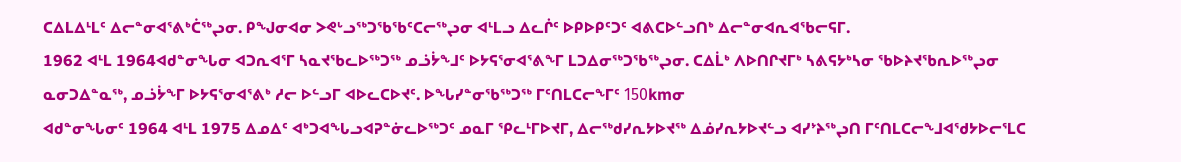ᑕᐃᒪᐃᒻᒪᑦ ᐃᓕᓐᓂᐊᕐᕕᒃᑖᖅᖢᓂ. ᑭᖑᓂᐊᓂ ᐳᕙᒡᓗᖅᑐᖃᖃᑦᑕᓕᖅᖢᓂ ᐊᒻᒪᓗ ᐃᓚᒌᑦ ᐅᑭᐅᑭᑦᑐᑦ ᐊᕕᑕᐅᓪᓗᑎᒃ ᐃᓕᓐᓂᐊᕆᐊᖃᓕᕋᒥ.
1962 ᐊᒻᒪ 1964ᐊᑯᓐᓂᖓᓂ ᐊᑐᕆᐊᕐᒥ ᓴᓇᔪᖃᓚᐅᖅᑐᖅ ᓄᓘᔮᖕᒧᑦ ᐅᔭᕋᕐᓂᐊᕐᕕᖕᒥ ᒪᑐᐃᓂᖅᑐᖃᖅᖢᓂ. ᑕᐃᒫᒃ ᐱᐅᑎᒋᔪᒥᒃ ᓴᕕᕋᔭᒃᓴᓂ ᖃᐅᔨᔪᖃᕆᐅᖅᖢᓂ ᓇᓂᑐᐃᓐᓇᖅ, ᓄᓘᔮᖕᒥ ᐅᔭᕋᕐᓂᐊᕐᕕᒃ ᓱᓕ ᐅᓪᓗᒥ ᐊᐅᓚᑕᐅᔪᑦ. ᐅᖓᓯᓐᓂᖃᖅᑐᖅ ᒥᑦᑎᒪᑕᓕᖕᒥᑦ 150kmᓂ
ᐊᑯᓐᓂᖓᓂᑦ 1964 ᐊᒻᒪ 1975 ᐃᓄᐃᑦ ᐊᒃᑐᐊᖓᓗᐊᕈᓐᓃᓚᐅᖅᑐᑦ ᓄᓇᒥ ᕿᓚᒻᒥᐅᔪᒥ, ᐃᓕᖅᑯᓯᕆᔭᐅᔪᖅ ᐃᓅᓯᕆᔭᐅᔪᓪᓗ ᐊᓯᔾᔨᖅᖢᑎ ᒥᑦᑎᒪᑕᓕᖕᒧᐊᖁᔭᐅᓕᕐᒪᑕ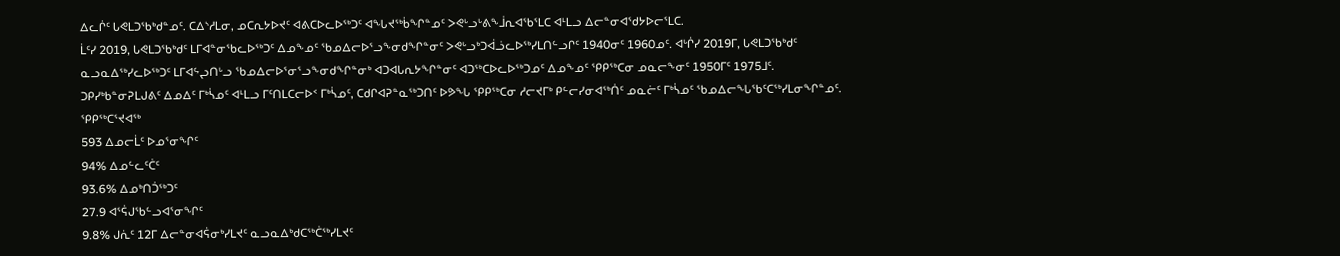ᐃᓚᒌᑦ ᒐᕙᒪᑐᖃᒃᑯᓐᓄᑦ. ᑕᐃᔅᓱᒪᓂ, ᓄᑕᕆᔭᐅᔪᑦ ᐊᕕᑕᐅᓚᐅᖅᑐᑦ ᐊᖓᔪᖅᑳᖏᓐᓄᑦ ᐳᕙᒡᓗᒡᕕᖕᒨᕆᐊᖃᕐᒪᑕ ᐊᒻᒪᓗ ᐃᓕᓐᓂᐊᖁᔭᐅᓕᕐᒪᑕ.
ᒫᑦᓯ 2019, ᒐᕙᒪᑐᖃᒃᑯᑦ ᒪᒥᐊᓐᓂᖃᓚᐅᖅᑐᑦ ᐃᓄᖕᓄᑦ ᖃᓄᐃᓕᐅᕐᓗᖕᓂᑯᖏᓐᓂᑦ ᐳᕙᒡᓗᒃᑐᐋᓘᓚᐅᖅᓯᒪᑎᓪᓗᒋᑦ 1940ᓂᑦ 1960ᓄᑦ. ᐊᒡᒌᓯ 2019ᒥ, ᒐᕙᒪᑐᖃᒃᑯᑦ ᓇᓗᓇᐃᖅᓯᓚᐅᖅᑐᑦ ᒪᒥᐊᖦᖢᑎᒡᓗ ᖃᓄᐃᓕᐅᕐᓂᕐᓗᖕᓂᑯᖏᓐᓂᒃ ᐊᑐᐊᒐᕆᔭᖏᓐᓂᑦ ᐊᑐᖅᑕᐅᓚᐅᖅᑐᓄᑦ ᐃᓄᖕᓄᑦ ᕿᑭᖅᑕᓂ ᓄᓇᓕᖕᓂᑦ 1950ᒥᑦ 1975ᒧᑦ.
ᑐᑭᓯᒃᑲᓐᓂᕈᒪᒍᕕᑦ ᐃᓄᐃᑦ ᒥᒃᓵᓄᑦ ᐊᒻᒪᓗ ᒥᑦᑎᒪᑕᓕᐅᑉ ᒥᒃᓵᓄᑦ, ᑕᑯᒋᐊᕈᓐᓇᖅᑐᑎᑦ ᐅᕗᖓ ᕿᑭᖅᑕᓂ ᓱᓕᔪᒥᒃ ᑭᓪᓕᓯᓂᐊᖅᑏᑦ ᓄᓇᓖᑦ ᒥᒃᓵᓄᑦ ᖃᓄᐃᓕᖓᖃᑦᑕᖅᓯᒪᓂᖏᓐᓄᑦ.
ᕿᑭᖅᑕᕐᔪᐊᖅ
593 ᐃᓄᓕᒫᑦ ᐅᓄᕐᓂᖏᑦ
94% ᐃᓄᓪᓚᑦᑖᑦ
93.6% ᐃᓄᒃᑎᑑᖅᑐᑦ
27.9 ᐊᕐᕌᒍᖃᓪᓗᐊᕐᓂᖏᑦ
9.8% ᒍᕇᑦ 12ᒥ ᐃᓕᓐᓂᐊᕌᓂᒃᓯᒪᔪᑦ ᓇᓗᓇᐃᒃᑯᑕᖅᑖᖅᓯᒪᔪᑦ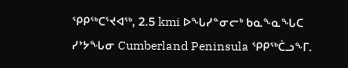ᕿᑭᖅᑕᕐᔪᐊᖅ, 2.5 kmi ᐅᖓᓯᓐᓂᓕᒃ ᑲᓇᖕᓇᖓᑕ ᓯᔾᔭᖓᓂ Cumberland Peninsula ᕿᑭᖅᑖᓗᖕᒥ.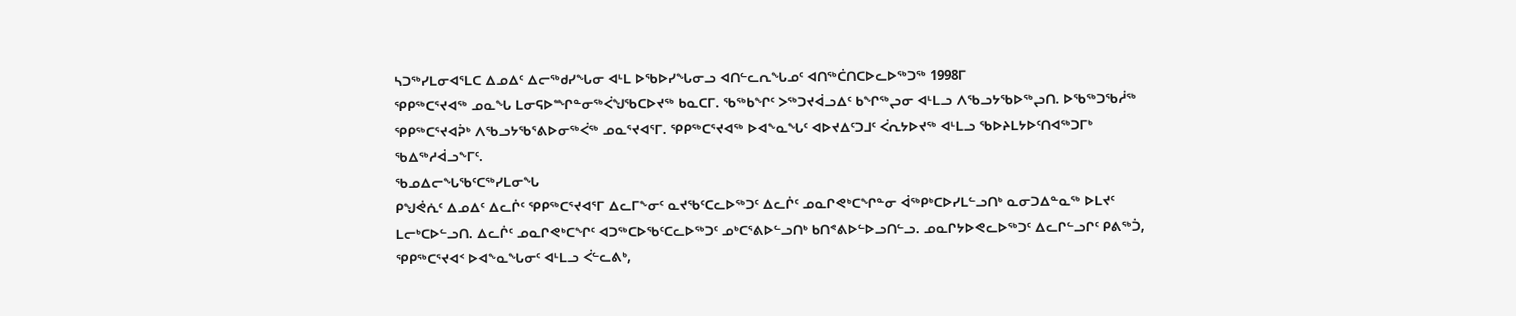ᓴᑐᖅᓯᒪᓂᐊᕐᒪᑕ ᐃᓄᐃᑦ ᐃᓕᖅᑯᓯᖓᓂ ᐊᒻᒪ ᐅᖃᐅᓯᖓᓂᓗ ᐊᑎᓪᓚᕆᖓᓄᑦ ᐊᑎᖅᑖᑎᑕᐅᓚᐅᖅᑐᖅ 1998ᒥ
ᕿᑭᖅᑕᕐᔪᐊᖅ ᓄᓇᖓ ᒪᓂᕋᐅᙱᓐᓂᖅᐹᖑᖃᑕᐅᔪᖅ ᑲᓇᑕᒥ. ᖃᖅᑲᖏᑦ ᐳᖅᑐᔪᐋᓗᐃᑦ ᑲᖏᖅᖢᓂ ᐊᒻᒪᓗ ᐱᖃᓗᔭᖃᐅᖅᖢᑎ. ᐅᖃᖅᑐᖃᓲᖅ ᕿᑭᖅᑕᕐᔪᐊᕉᒃ ᐱᖃᓗᔭᖃᕐᕕᐅᓂᖅᐹᖅ ᓄᓇᕐᔪᐊᕐᒥ. ᕿᑭᖅᑕᕐᔪᐊᖅ ᐅᐊᖕᓇᖓᑦ ᐊᐅᔪᐃᑦᑐᒧᑦ ᐹᕆᔭᐅᔪᖅ ᐊᒻᒪᓗ ᖃᐅᔨᒪᔭᐅᑦᑎᐊᖅᑐᒥᒃ ᖃᐃᖅᓱᐋᓗᖕᒥᑦ.
ᖃᓄᐃᓕᖓᖃᑦᑕᖅᓯᒪᓂᖓ
ᑭᖑᕚᕇᑦ ᐃᓄᐃᑦ ᐃᓚᒌᑦ ᕿᑭᖅᑕᕐᔪᐊᕐᒥ ᐃᓚᒥᖕᓂᑦ ᓇᔪᖃᑦᑕᓚᐅᖅᑐᑦ ᐃᓚᒌᑦ ᓄᓇᒋᕙᒃᑕᖏᓐᓂ ᐋᖅᑭᒃᑕᐅᓯᒪᓪᓗᑎᒃ ᓇᓂᑐᐃᓐᓇᖅ ᐅᒪᔪᑦ ᒪᓕᒃᑕᐅᓪᓗᑎ. ᐃᓚᒌᑦ ᓄᓇᒋᕙᒃᑕᖏᑦ ᐊᑐᖅᑕᐅᖃᑦᑕᓚᐅᖅᑐᑦ ᓄᒃᑕᕐᕕᐅᓪᓗᑎᒃ ᑲᑎᕝᕕᐅᓪᐅᓗᑎᓪᓗ. ᓄᓇᒋᔭᐅᕙᓚᐅᖅᑐᑦ ᐃᓚᒋᓪᓗᒋᑦ ᑭᕕᖅᑑ, ᕿᑭᖅᑕᕐᔪᐊᑉ ᐅᐊᖕᓇᖓᓂᑦ ᐊᒻᒪᓗ ᐹᓪᓚᕕᒃ,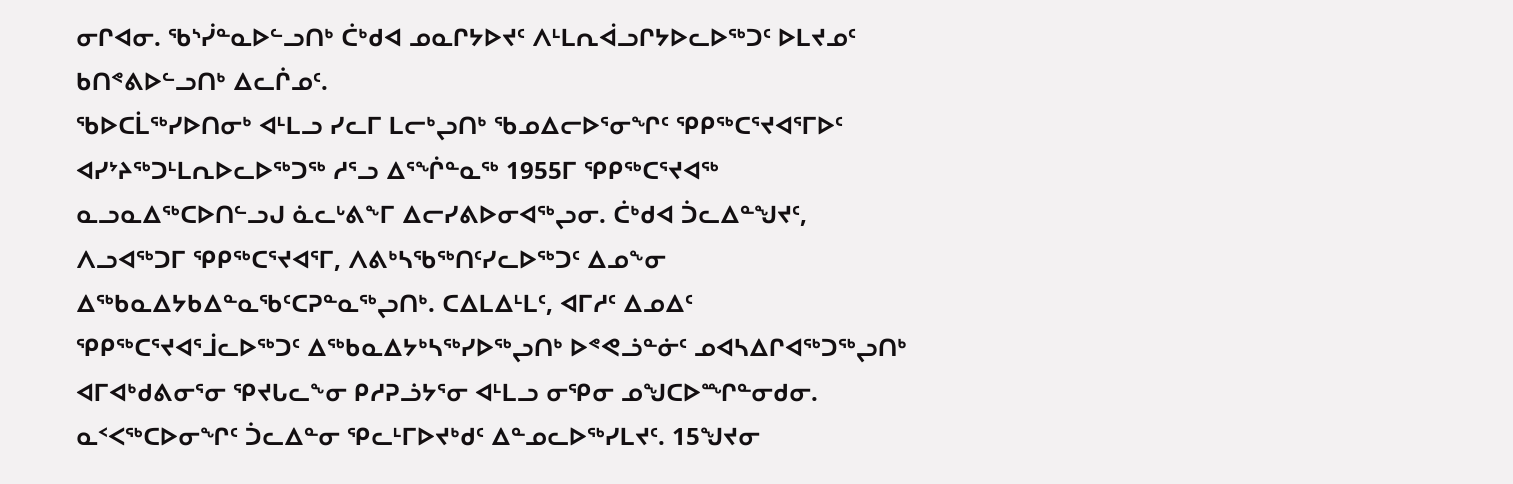ᓂᒋᐊᓂ. ᖃᔅᓰᓐᓇᐅᓪᓗᑎᒃ ᑖᒃᑯᐊ ᓄᓇᒋᔭᐅᔪᑦ ᐱᒻᒪᕆᐋᓗᒋᔭᐅᓚᐅᖅᑐᑦ ᐅᒪᔪᓄᑦ ᑲᑎᕝᕕᐅᓪᓗᑎᒃ ᐃᓚᒌᓄᑦ.
ᖃᐅᑕᒫᖅᓯᐅᑎᓂᒃ ᐊᒻᒪᓗ ᓯᓚᒥ ᒪᓕᒃᖢᑎᒃ ᖃᓄᐃᓕᐅᕐᓂᖏᑦ ᕿᑭᖅᑕᕐᔪᐊᕐᒥᐅᑦ ᐊᓯᔾᔨᖅᑐᒻᒪᕆᐅᓚᐅᖅᑐᖅ ᓱᕐᓗ ᐃᕐᖐᓐᓇᖅ 1955ᒥ ᕿᑭᖅᑕᕐᔪᐊᖅ ᓇᓗᓇᐃᖅᑕᐅᑎᓪᓗᒍ ᓈᓚᒡᕕᖕᒥ ᐃᓕᓯᕕᐅᓂᐊᖅᖢᓂ. ᑖᒃᑯᐊ ᑑᓚᐃᓐᖑᔪᑦ, ᐱᓗᐊᖅᑐᒥ ᕿᑭᖅᑕᕐᔪᐊᕐᒥ, ᐱᕕᒃᓴᖃᖅᑎᑦᓯᓚᐅᖅᑐᑦ ᐃᓄᖕᓂ ᐃᖅᑲᓇᐃᔭᑲᐃᓐᓇᖃᑦᑕᕈᓐᓇᖅᖢᑎᒃ. ᑕᐃᒪᐃᒻᒪᑦ, ᐊᒥᓱᑦ ᐃᓄᐃᑦ ᕿᑭᖅᑕᕐᔪᐊᕐᒨᓚᐅᖅᑐᑦ ᐃᖅᑲᓇᐃᔭᒃᓴᖅᓯᐅᖅᖢᑎᒃ ᐅᕝᕙᓘᓐᓃᑦ ᓄᐊᓴᐃᒋᐊᖅᑐᖅᖢᑎᒃ ᐊᒥᐊᒃᑯᕕᓂᕐᓂ ᕿᔪᒐᓚᖕᓂ ᑭᓱᕈᓘᔭᕐᓂ ᐊᒻᒪᓗ ᓂᕿᓂ ᓄᖑᑕᐅᙱᓐᓂᑯᓂ.
ᓇᑉᐸᖅᑕᐅᓂᖏᑦ ᑑᓚᐃᓐᓂ ᕿᓚᒻᒥᐅᔪᒃᑯᑦ ᐃᓐᓄᓚᐅᖅᓯᒪᔪᑦ. 15ᖑᔪᓂ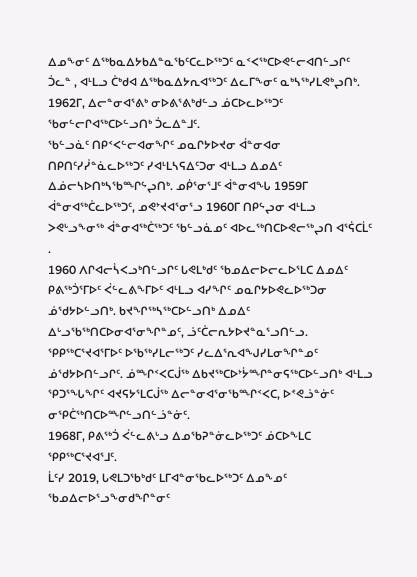ᐃᓄᖕᓂᑦ ᐃᖅᑲᓇᐃᔭᑲᐃᓐᓇᖃᑦᑕᓚᐅᖅᑐᑦ ᓇᑉᐸᖅᑕᐅᕙᓪᓕᐊᑎᓪᓗᒋᑦ ᑑᓚᓐ , ᐊᒻᒪᓗ ᑖᒃᑯᐊ ᐃᖅᑲᓇᐃᔭᕆᐊᖅᑐᑦ ᐃᓚᒥᖕᓂᑦ ᓇᒃᓴᖅᓯᒪᕙᒃᖢᑎᒃ. 1962ᒥ, ᐃᓕᓐᓂᐊᕐᕕᒃ ᓂᐅᕕᕐᕕᒃᑯᓪᓗ ᓅᑕᐅᓚᐅᖅᑐᑦ ᖃᓂᓪᓕᒋᐊᖅᑕᐅᓪᓗᑎᒃ ᑑᓚᐃᓐᒧᑦ.
ᖃᓪᓗᓈᑦ ᑎᑭᑉᐸᓪᓕᐊᓂᖏᑦ ᓄᓇᒋᔭᐅᔪᓂ ᐋᓐᓂᐊᓂ ᑎᑭᑎᑦᓯᓰᓐᓈᓚᐅᖅᑐᑦ ᓯᐊᒻᒪᓴᕋᐃᑦᑐᓂ ᐊᒻᒪᓗ ᐃᓄᐃᑦ ᐃᓅᓕᓴᐅᑎᒃᓴᖃᙱᖦᖢᑎᒃ. ᓄᑮᕐᓂᕐᒧᑦ ᐋᓐᓂᐊᖓ 1959ᒥ ᐋᓐᓂᐊᖅᑖᓚᐅᖅᑐᑦ, ᓄᕙᔾᔪᐊᕐᓂᕐᓗ 1960ᒥ ᑎᑭᖦᖢᓂ ᐊᒻᒪᓗ ᐳᕙᒡᓗᖕᓂᖅ ᐋᓐᓂᐊᖅᑖᖅᑐᑦ ᖃᓪᓗᓈᓄᑦ ᐊᐅᓚᖅᑎᑕᐅᕙᓕᖅᖢᑎ ᐊᕐᕌᑕᒫᑦ .
1960 ᐱᒋᐊᓕᓵᐸᓗᒃᑎᓪᓗᒋᑦ ᒐᕙᒪᒃᑯᑦ ᖃᓄᐃᓕᐅᓕᓚᐅᕐᒪᑕ ᐃᓄᐃᑦ ᑭᕕᖅᑑᕐᒥᐅᑦ ᐹᓪᓚᕕᖕᒥᐅᑦ ᐊᒻᒪᓗ ᐊᓯᖏᑦ ᓄᓇᒋᔭᐅᕙᓚᐅᖅᑐᓂ ᓅᖁᔭᐅᓪᓗᑎᒃ. ᑲᔪᖏᖅᓴᖅᑕᐅᓪᓗᑎᒃ ᐃᓄᐃᑦ ᐃᒡᓗᖃᖅᑎᑕᐅᓂᐊᕐᓂᖏᓐᓄᑦ, ᓘᑦᑖᓕᕆᔭᐅᔪᓐᓇᕐᓗᑎᓪᓗ. ᕿᑭᖅᑕᕐᔪᐊᕐᒥᐅᑦ ᐅᖃᖅᓯᒪᓕᖅᑐᑦ ᓯᓚᐃᕐᕆᐊᖑᓯᒪᓂᖏᓐᓄᑦ ᓅᖁᔭᐅᑎᓪᓗᒋᑦ. ᓅᙱᑉᐸᑕᒎᖅ ᐃᑲᔪᖅᑕᐅᔾᔮᙱᓐᓂᕋᖅᑕᐅᓪᓗᑎᒃ ᐊᒻᒪᓗ ᕿᑐᕐᖓᖏᑦ ᐊᔪᕋᔭᕐᒪᑕᒎᖅ ᐃᓕᓐᓂᐊᕐᓂᖃᙱᑉᐸᑕ, ᐅᕝᕙᓘᓐᓃᑦ ᓂᕿᑖᖅᑎᑕᐅᙱᓪᓗᑎᓪᓘᓐᓃᑦ.
1968ᒥ, ᑭᕕᖅᑑ ᐹᓪᓚᕕᒡᓗ ᐃᓄᖃᕈᓐᓃᓚᐅᖅᑐᑦ ᓅᑕᐅᖕᒪᑕ ᕿᑭᖅᑕᕐᔪᐊᕐᒧᑦ.
ᒫᑦᓯ 2019, ᒐᕙᒪᑐᖃᒃᑯᑦ ᒪᒥᐊᓐᓂᖃᓚᐅᖅᑐᑦ ᐃᓄᖕᓄᑦ ᖃᓄᐃᓕᐅᕐᓗᖕᓂᑯᖏᓐᓂᑦ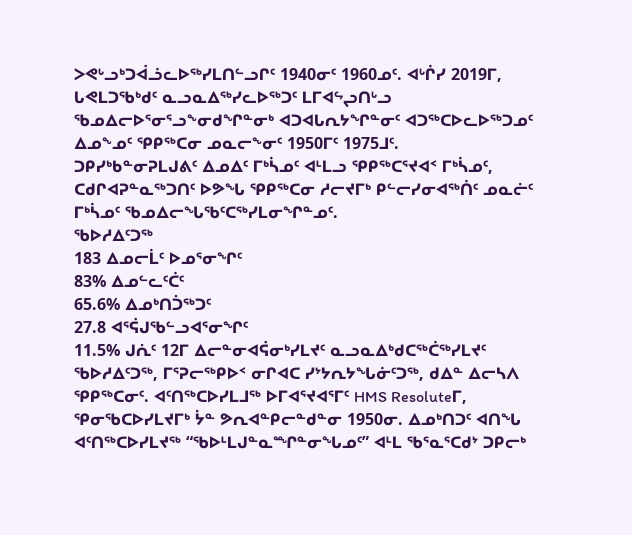ᐳᕙᒡᓗᒃᑐᐋᓘᓚᐅᖅᓯᒪᑎᓪᓗᒋᑦ 1940ᓂᑦ 1960ᓄᑦ. ᐊᒡᒌᓯ 2019ᒥ, ᒐᕙᒪᑐᖃᒃᑯᑦ ᓇᓗᓇᐃᖅᓯᓚᐅᖅᑐᑦ ᒪᒥᐊᖦᖢᑎᒡᓗ ᖃᓄᐃᓕᐅᕐᓂᕐᓗᖕᓂᑯᖏᓐᓂᒃ ᐊᑐᐊᒐᕆᔭᖏᓐᓂᑦ ᐊᑐᖅᑕᐅᓚᐅᖅᑐᓄᑦ ᐃᓄᖕᓄᑦ ᕿᑭᖅᑕᓂ ᓄᓇᓕᖕᓂᑦ 1950ᒥᑦ 1975ᒧᑦ.
ᑐᑭᓯᒃᑲᓐᓂᕈᒪᒍᕕᑦ ᐃᓄᐃᑦ ᒥᒃᓵᓄᑦ ᐊᒻᒪᓗ ᕿᑭᖅᑕᕐᔪᐊᑉ ᒥᒃᓵᓄᑦ, ᑕᑯᒋᐊᕈᓐᓇᖅᑐᑎᑦ ᐅᕗᖓ ᕿᑭᖅᑕᓂ ᓱᓕᔪᒥᒃ ᑭᓪᓕᓯᓂᐊᖅᑏᑦ ᓄᓇᓖᑦ ᒥᒃᓵᓄᑦ ᖃᓄᐃᓕᖓᖃᑦᑕᖅᓯᒪᓂᖏᓐᓄᑦ.
ᖃᐅᓱᐃᑦᑐᖅ
183 ᐃᓄᓕᒫᑦ ᐅᓄᕐᓂᖏᑦ
83% ᐃᓄᓪᓚᑦᑖᑦ
65.6% ᐃᓄᒃᑎᑑᖅᑐᑦ
27.8 ᐊᕐᕌᒍᖃᓪᓗᐊᕐᓂᖏᑦ
11.5% ᒍᕇᑦ 12ᒥ ᐃᓕᓐᓂᐊᕌᓂᒃᓯᒪᔪᑦ ᓇᓗᓇᐃᒃᑯᑕᖅᑖᖅᓯᒪᔪᑦ
ᖃᐅᓱᐃᑦᑐᖅ, ᒥᕐᕈᓕᖅᑭᐅᑉ ᓂᒋᐊᑕ ᓯᔾᔭᕆᔭᖓᓃᑦᑐᖅ, ᑯᐃᓐ ᐃᓕᓴᐱ ᕿᑭᖅᑕᓂᑦ. ᐊᑦᑎᖅᑕᐅᓯᒪᒧᖅ ᐅᒥᐊᕐᔪᐊᕐᒥᑦ HMS Resoluteᒥ, ᕿᓂᖃᑕᐅᓯᒪᔪᒥᒃ ᔮᓐ ᕗᕆᐊᓐᑭᓕᓐᑯᓐᓂ 1950ᓂ. ᐃᓄᒃᑎᑐᑦ ᐊᑎᖓ ᐊᑦᑎᖅᑕᐅᓯᒪᔪᖅ “ᖃᐅᒻᒪᒍᓐᓇᙱᓐᓂᖓᓄᑦ” ᐊᒻᒪ ᖃᕐᓇᕐᑕᑯᔾ ᑐᑭᓕᒃ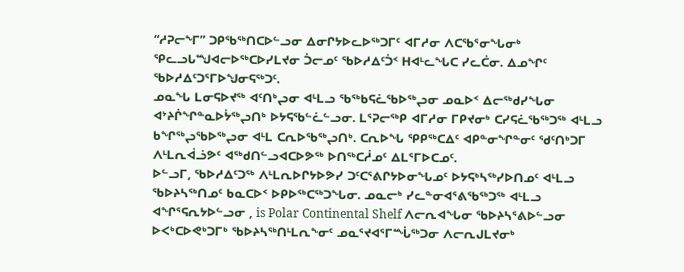“ᓱᕈᓕᖕᒥ” ᑐᑭᖃᖅᑎᑕᐅᓪᓗᓂ ᐃᓂᒋᔭᐅᓚᐅᖅᑐᒥᑦ ᐊᒥᓱᓂ ᐱᑕᖃᕐᓂᖓᓂᒃ ᕿᓚᓗᒐᙳᐊᓕᐅᖅᑕᐅᓯᒪᔪᓂ ᑑᓕᓄᑦ ᖃᐅᓱᐃᑦᑑᑉ ᕼᐊᒻᓚᖓᑕ ᓯᓚᑖᓂ. ᐃᓄᖏᑦ ᖃᐅᓱᐃᑦᑐᕐᒥᐅᖑᓂᕋᖅᑐᑦ.
ᓄᓇᖓ ᒪᓂᕋᐅᔪᖅ ᐊᑦᑎᒃᖢᓂ ᐊᒻᒪᓗ ᖃᖅᑲᕋᓛᖃᐅᖅᖢᓂ ᓄᓇᐅᑉ ᐃᓕᖅᑯᓯᖓᓂ ᐊᔾᔨᒌᖏᓐᓇᐅᔮᖅᖢᑎᒃ ᐅᔭᕋᖃᓪᓛᓪᓗᓂ. ᒪᕐᕈᓕᖅᑭ ᐊᒥᓱᓂ ᒥᑭᔪᓂᒃ ᑕᓯᕋᓛᖃᖅᑐᖅ ᐊᒻᒪᓗ ᑲᖏᖅᖢᖃᐅᖅᖢᓂ ᐊᒻᒪ ᑕᕆᐅᖃᖅᖢᑎᒃ. ᑕᕆᐅᖓ ᕿᑭᖅᑕᐃᑦ ᐊᑭᓐᓂᖏᓐᓂᑦ ᖁᑦᑎᒃᑐᒥ ᐱᒻᒪᕆᐋᓘᕗᑦ ᐊᖅᑯᑎᓪᓗᐊᑕᐅᕗᖅ ᐅᑎᖅᑕᓲᓄᑦ ᐃᒪᕐᒥᐅᑕᓄᑦ.
ᐅᓪᓗᒥ, ᖃᐅᓱᐃᑦᑐᖅ ᐱᒻᒪᕆᐅᒋᔭᐅᕗᓯ ᑐᑦᑕᕐᕕᒋᔭᐅᓂᖓᓄᑦ ᐅᔭᕋᒃᓴᖅᓯᐅᑎᓄᑦ ᐊᒻᒪᓗ ᖃᐅᔨᓴᖅᑎᓄᑦ ᑲᓇᑕᐅᑉ ᐅᑭᐅᖅᑕᖅᑐᖓᓂ. ᓄᓇᓕᒃ ᓯᓚᓐᓂᐊᕐᕕᖃᖅᑐᖅ ᐊᒻᒪᓗ ᐊᖏᕐᕋᕆᔭᐅᓪᓗᓂ , is Polar Continental Shelf ᐱᓕᕆᐊᖓᓂ ᖃᐅᔨᓴᕐᕕᐅᓪᓗᓂ ᐅᐸᒃᑕᐅᕙᒃᑐᒥᒃ ᖃᐅᔨᓴᖅᑎᒻᒪᕆᖕᓂᑦ ᓄᓇᕐᔪᐊᕐᒥᙶᖅᑐᓂ ᐱᓕᕆᒍᒪᔪᓂᒃ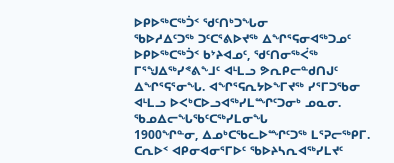ᐅᑭᐅᖅᑕᖅᑑᑉ ᖁᑦᑎᒃᑐᖓᓂ
ᖃᐅᓱᐃᑦᑐᖅ ᑐᑦᑕᕐᕕᐅᔪᖅ ᐃᖏᕐᕋᓂᐊᖅᑐᓄᑦ ᐅᑭᐅᖅᑕᖅᑑᑉ ᑲᔾᔨᐊᓄᑦ, ᖁᑦᑎᓂᖅᐹᖅ ᒥᕐᖑᐃᖅᓯᕝᕕᖕᒧᑦ ᐊᒻᒪᓗ ᕗᕆᑭᓕᓐᑯᑎᒍᑦ ᐃᖏᕐᕋᕐᓂᖓ. ᐊᖏᕐᕋᕆᔭᐅᖕᒥᔪᖅ ᓯᕐᒥᑐᖃᓂ ᐊᒻᒪᓗ ᐅᐸᒃᑕᐅᓗᐊᖅᓯᒪᙱᑦᑐᓂᒃ ᓄᓇᓂ.
ᖃᓄᐃᓕᖓᖃᑦᑕᖅᓯᒪᓂᖓ
1900ᖏᓐᓂ, ᐃᓄᒃᑕᖃᓚᐅᙱᑦᑐᖅ ᒪᕐᕈᓕᖅᑭᒥ. ᑕᕆᐅᑉ ᐊᑭᓂᐊᓂᕐᒥᐅᑦ ᖃᐅᔨᓴᕆᐊᖅᓯᒪᔪᑦ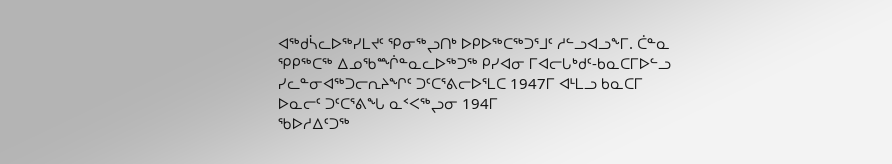ᐊᖅᑯᓵᓚᐅᖅᓯᒪᔪᑦ ᕿᓂᖅᖢᑎᒃ ᐅᑭᐅᖅᑕᖅᑐᕐᒧᑦ ᓱᓪᓗᐊᓗᖕᒥ. ᑖᓐᓇ ᕿᑭᖅᑕᖅ ᐃᓄᖃᙲᓐᓇᓚᐅᖅᑐᖅ ᑭᓯᐊᓂ ᒥᐊᓕᒐᒃᑯᑦ-ᑲᓇᑕᒥᐅᓪᓗ ᓯᓚᓐᓂᐊᖅᑐᓕᕆᔨᖏᑦ ᑐᑦᑕᕐᕕᓕᐅᕐᒪᑕ 1947ᒥ ᐊᒻᒪᓗ ᑲᓇᑕᒥ ᐅᓇᓕᑦ ᑐᑦᑕᕐᕕᖓ ᓇᑉᐸᖅᖢᓂ 194ᒥ
ᖃᐅᓱᐃᑦᑐᖅ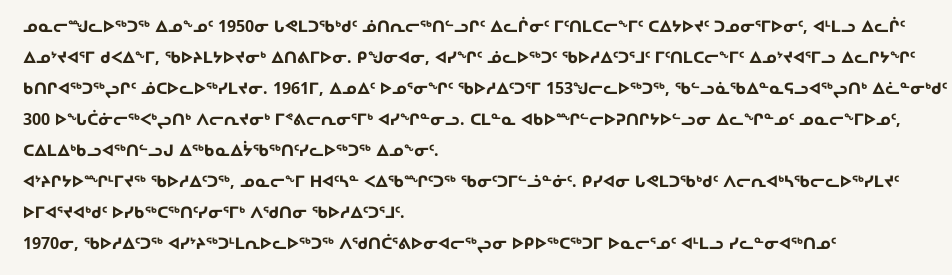ᓄᓇᓕᙳᓚᐅᖅᑐᖅ ᐃᓄᖕᓄᑦ 1950ᓂ ᒐᕙᒪᑐᖃᒃᑯᑦ ᓅᑎᕆᓕᖅᑎᓪᓗᒋᑦ ᐃᓚᒌᓂᑦ ᒥᑦᑎᒪᑕᓕᖕᒥᑦ ᑕᐃᔭᐅᔪᑦ ᑐᓄᓂᕐᒥᐅᓂᑦ, ᐊᒻᒪᓗ ᐃᓚᒌᑦ ᐃᓄᔾᔪᐊᕐᒥ ᑯᐸᐃᖕᒥ, ᖃᐅᔨᒪᔭᐅᔪᓂᒃ ᐃᑎᕕᒥᐅᓂ. ᑭᖑᓂᐊᓂ, ᐊᓯᖏᑦ ᓅᓚᐅᖅᑐᑦ ᖃᐅᓱᐃᑦᑐᕐᒧᑦ ᒥᑦᑎᒪᑕᓕᖕᒥᑦ ᐃᓄᔾᔪᐊᕐᒥᓗ ᐃᓚᒋᔭᖏᑦ ᑲᑎᒋᐊᖅᑐᖅᖢᒋᑦ ᓅᑕᐅᓚᐅᖅᓯᒪᔪᓂ. 1961ᒥ, ᐃᓄᐃᑦ ᐅᓄᕐᓂᖏᑦ ᖃᐅᓱᐃᑦᑐᕐᒥ 153ᖑᓕᓚᐅᖅᑐᖅ, ᖃᓪᓗᓈᖃᐃᓐᓇᕋᓗᐊᖅᖢᑎᒃ ᐃᓛᓐᓂᒃᑯᑦ 300 ᐅᖓᑖᓃᓕᖅᐸᒃᖢᑎᒃ ᐱᓕᕆᔪᓂᒃ ᒥᕝᕕᓕᕆᓂᕐᒥᒃ ᐊᓯᖏᓐᓂᓗ. ᑕᒪᓐᓇ ᐊᑲᐅᙱᓪᓕᐅᕈᑎᒋᔭᐅᓪᓗᓂ ᐃᓚᖏᓐᓄᑦ ᓄᓇᓕᖕᒥᐅᓄᑦ, ᑕᐃᒪᐃᒃᑲᓗᐊᖅᑎᓪᓗᒍ ᐃᖅᑲᓇᐃᔮᖃᖅᑎᑦᓯᓚᐅᖅᑐᖅ ᐃᓄᖕᓂᑦ.
ᐊᔾᔨᒋᔭᐅᙱᒻᒥᔪᖅ ᖃᐅᓱᐃᑦᑐᖅ, ᓄᓇᓕᖕᒥ ᕼᐊᑦᓴᓐ ᐸᐃᖃᙱᑦᑐᖅ ᖃᓂᑦᑐᒥᓪᓘᓐᓃᑦ. ᑭᓯᐊᓂ ᒐᕙᒪᑐᖃᒃᑯᑦ ᐱᓕᕆᐊᒃᓴᖃᓕᓚᐅᖅᓯᒪᔪᑦ ᐅᒥᐊᕐᔪᐊᒃᑯᑦ ᐅᓯᑲᖅᑕᖅᑎᑦᓯᓂᕐᒥᒃ ᐱᖁᑎᓂ ᖃᐅᓱᐃᑦᑐᕐᒧᑦ.
1970ᓂ, ᖃᐅᓱᐃᑦᑐᖅ ᐊᓯᔾᔨᖅᑐᒻᒪᕆᐅᓚᐅᖅᑐᖅ ᐱᖁᑎᑖᕐᕕᐅᓂᐊᓕᖅᖢᓂ ᐅᑭᐅᖅᑕᖅᑐᒥ ᐅᓇᓕᕐᓄᑦ ᐊᒻᒪᓗ ᓯᓚᓐᓂᐊᖅᑎᓄᑦ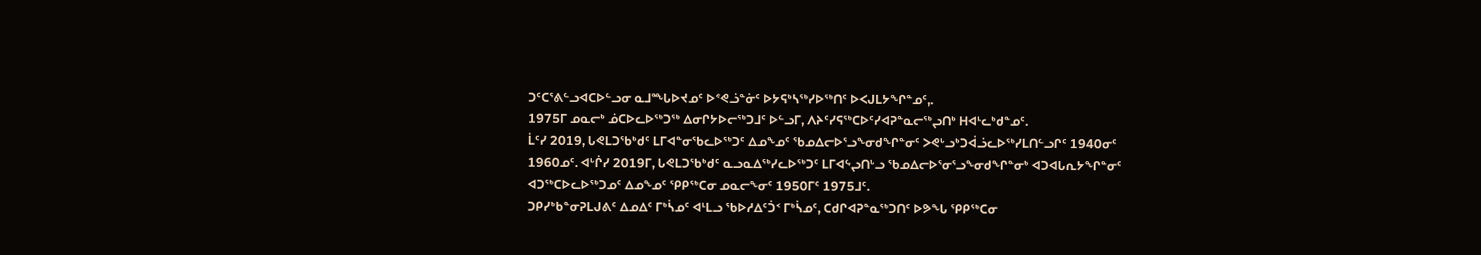ᑐᑦᑕᕐᕕᓪᓗᐊᑕᐅᓪᓗᓂ ᓇᒧᙵᐅᔪᓄᑦ ᐅᕝᕙᓘᓐᓃᑦ ᐅᔭᕋᒃᓴᖅᓯᐅᖅᑎᑦ ᐅᐸᒍᒪᔭᖏᓐᓄᑦ,.
1975ᒥ ᓄᓇᓕᒃ ᓅᑕᐅᓚᐅᖅᑐᖅ ᐃᓂᒋᔭᐅᓕᖅᑐᒧᑦ ᐅᓪᓗᒥ, ᐱᔨᑦᓯᕋᖅᑕᐅᑦᓯᐊᕈᓐᓇᓕᖅᖢᑎᒃ ᕼᐊᒻᓚᒃᑯᓐᓄᑦ.
ᒫᑦᓯ 2019, ᒐᕙᒪᑐᖃᒃᑯᑦ ᒪᒥᐊᓐᓂᖃᓚᐅᖅᑐᑦ ᐃᓄᖕᓄᑦ ᖃᓄᐃᓕᐅᕐᓗᖕᓂᑯᖏᓐᓂᑦ ᐳᕙᒡᓗᒃᑐᐋᓘᓚᐅᖅᓯᒪᑎᓪᓗᒋᑦ 1940ᓂᑦ 1960ᓄᑦ. ᐊᒡᒌᓯ 2019ᒥ, ᒐᕙᒪᑐᖃᒃᑯᑦ ᓇᓗᓇᐃᖅᓯᓚᐅᖅᑐᑦ ᒪᒥᐊᖦᖢᑎᒡᓗ ᖃᓄᐃᓕᐅᕐᓂᕐᓗᖕᓂᑯᖏᓐᓂᒃ ᐊᑐᐊᒐᕆᔭᖏᓐᓂᑦ ᐊᑐᖅᑕᐅᓚᐅᖅᑐᓄᑦ ᐃᓄᖕᓄᑦ ᕿᑭᖅᑕᓂ ᓄᓇᓕᖕᓂᑦ 1950ᒥᑦ 1975ᒧᑦ.
ᑐᑭᓯᒃᑲᓐᓂᕈᒪᒍᕕᑦ ᐃᓄᐃᑦ ᒥᒃᓵᓄᑦ ᐊᒻᒪᓗ ᖃᐅᓱᐃᑦᑑᑉ ᒥᒃᓵᓄᑦ, ᑕᑯᒋᐊᕈᓐᓇᖅᑐᑎᑦ ᐅᕗᖓ ᕿᑭᖅᑕᓂ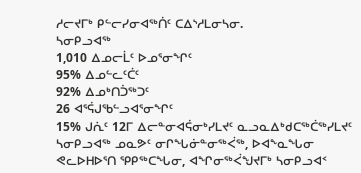ᓱᓕᔪᒥᒃ ᑭᓪᓕᓯᓂᐊᖅᑏᑦ ᑕᐃᔅᓱᒪᓂᓴᓂ.
ᓴᓂᑭᓗᐊᖅ
1,010 ᐃᓄᓕᒫᑦ ᐅᓄᕐᓂᖏᑦ
95% ᐃᓄᓪᓚᑦᑖᑦ
92% ᐃᓄᒃᑎᑑᖅᑐᑦ
26 ᐊᕐᕌᒍᖃᓪᓗᐊᕐᓂᖏᑦ
15% ᒍᕇᑦ 12ᒥ ᐃᓕᓐᓂᐊᕌᓂᒃᓯᒪᔪᑦ ᓇᓗᓇᐃᒃᑯᑕᖅᑖᖅᓯᒪᔪᑦ
ᓴᓂᑭᓗᐊᖅ ᓄᓇᕗᑦ ᓂᒋᖓᓃᓐᓂᖅᐹᖅ, ᐅᐊᖕᓇᖓᓂ ᕙᓚᐅᕼᐅᕐᑎ ᕿᑭᖅᑕᖓᓂ, ᐊᖏᓂᖅᐹᖑᔪᒥᒃ ᓴᓂᑭᓗᐊᑉ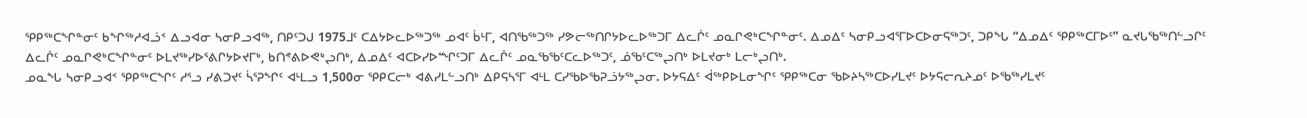ᕿᑭᖅᑕᖏᓐᓂᑦ ᑲᖏᖅᓱᐊᓘᑉ ᐃᓗᐊᓂ ᓴᓂᑭᓗᐊᖅ, ᑎᑭᑦᑐᒍ 1975ᒧᑦ ᑕᐃᔭᐅᓚᐅᖅᑐᖅ ᓄᐊᑦ ᑳᒻᒥ, ᐊᑎᖃᖅᑐᖅ ᓯᕗᓕᖅᑎᒋᔭᐅᓚᐅᖅᑐᒥ ᐃᓚᒌᑦ ᓄᓇᒋᕙᒃᑕᖏᓐᓂᑦ. ᐃᓄᐃᑦ ᓴᓂᑭᓗᐊᕐᒥᐅᑕᐅᓂᕋᖅᑐᑦ, ᑐᑭᖓ “ᐃᓄᐃᑦ ᕿᑭᖅᑕᒥᐅᑦ” ᓇᔪᒐᖃᖅᑎᓪᓗᒋᑦ ᐃᓚᒌᑦ ᓄᓇᒋᕙᒃᑕᖏᓐᓂᑦ ᐅᒪᔪᖅᓯᐅᕐᕕᒋᔭᐅᔪᒥᒃ, ᑲᑎᕝᕕᐅᕙᒃᖢᑎᒃ, ᐃᓄᐃᑦ ᐊᑕᐅᓯᐅᙱᑦᑐᒥ ᐃᓚᒌᑦ ᓄᓇᖃᖃᑦᑕᓚᐅᖅᑐᑦ, ᓅᖃᑦᑕᖅᖢᑎᒃ ᐅᒪᔪᓂᒃ ᒪᓕᒃᖢᑎᒃ.
ᓄᓇᖓ ᓴᓂᑭᓗᐊᑉ ᕿᑭᖅᑕᖏᑦ ᓱᕐᓗ ᓯᕕᑐᔪᑦ ᓵᕐᕈᖏᑦ ᐊᒻᒪᓗ 1,500ᓂ ᕿᑭᑕᓕᒃ ᐊᕕᓯᒪᓪᓗᑎᒃ ᐃᑭᕋᓴᕐᒥ ᐊᒻᒪ ᑕᓯᖃᐅᖃᕈᓘᔭᖅᖢᓂ. ᐅᔭᕋᐃᑦ ᐋᖅᑭᐅᒪᓂᖏᑦ ᕿᑭᖅᑕᓂ ᖃᐅᔨᓴᖅᑕᐅᓯᒪᔪᑦ ᐅᔭᕋᓕᕆᔨᓄᑦ ᐅᖃᖅᓯᒪᔪᑦ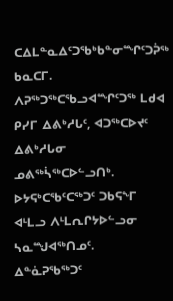ᑕᐃᒪᓐᓇᐃᑦᑐᖃᒃᑲᓐᓂᙱᑦᑐᕉᖅ ᑲᓇᑕᒥ. ᐱᕈᖅᑐᖅᑕᖃᓗᐊᙱᑦᑐᖅ ᒪᑯᐊ ᑭᓯᒥ ᐃᕕᒃᓱᒐᑦ, ᐊᑐᖅᑕᐅᔪᑦ ᐃᕕᒃᓱᒐᓂ ᓄᕕᖅᓵᖅᑕᐅᓪᓗᑎᒃ.
ᐅᔭᕋᒃᑕᖃᑦᑕᖅᑐᑦ ᑐᑲᕋᖕᒥ ᐊᒻᒪᓗ ᐱᒻᒪᕆᒋᔭᐅᓪᓗᓂ ᓴᓇᙳᐊᖅᑎᓄᑦ.
ᐃᓐᓈᕈᖃᖅᑐᑦ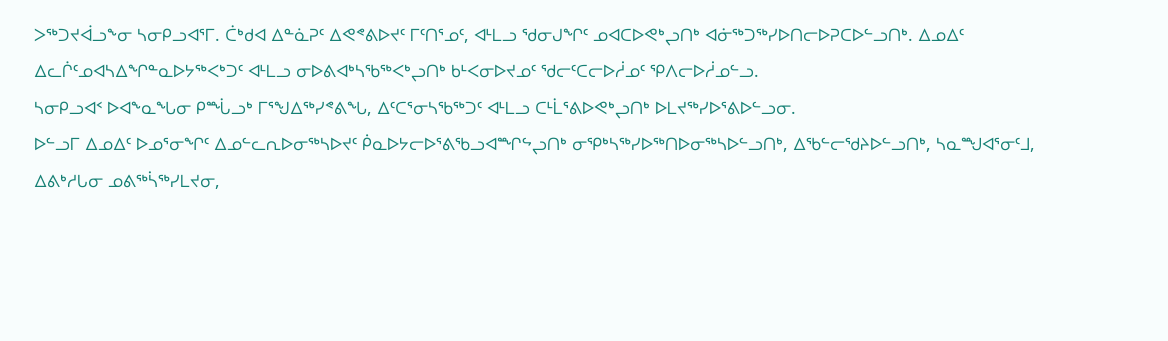ᐳᖅᑐᔪᐋᓗᖕᓂ ᓴᓂᑭᓗᐊᕐᒥ. ᑖᒃᑯᐊ ᐃᓐᓈᕈᑦ ᐃᕙᕝᕕᐅᔪᑦ ᒥᑦᑎᕐᓄᑦ, ᐊᒻᒪᓗ ᖁᓂᒍᖏᑦ ᓄᐊᑕᐅᕙᒃᖢᑎᒃ ᐊᓃᖅᑐᖅᓯᐅᑎᓕᐅᕈᑕᐅᓪᓗᑎᒃ. ᐃᓄᐃᑦ ᐃᓚᒌᑦᓄᐊᓴᐃᖏᓐᓇᐅᔭᖅᐸᒃᑐᑦ ᐊᒻᒪᓗ ᓂᐅᕕᐊᒃᓴᖃᖅᐸᒃᖢᑎᒃ ᑲᒻᐸᓂᐅᔪᓄᑦ ᖁᓕᑦᑕᓕᐅᓲᓄᑦ ᕿᐱᓕᐅᓲᓄᓪᓗ.
ᓴᓂᑭᓗᐊᑉ ᐅᐊᖕᓇᖓᓂ ᑭᙶᓗᒃ ᒥᕐᖑᐃᖅᓯᕝᕕᖓ, ᐃᑦᑕᕐᓂᓴᖃᖅᑐᑦ ᐊᒻᒪᓗ ᑕᒻᒫᕐᕕᐅᕙᒃᖢᑎᒃ ᐅᒪᔪᖅᓯᐅᕐᕕᐅᓪᓗᓂ.
ᐅᓪᓗᒥ ᐃᓄᐃᑦ ᐅᓄᕐᓂᖏᑦ ᐃᓄᓪᓚᕆᐅᓂᖅᓴᐅᔪᑦ ᑮᓇᐅᔭᓕᐅᕐᕕᖃᓗᐊᙱᖦᖢᑎᒃ ᓂᕿᒃᓴᖅᓯᐅᖅᑎᐅᓂᖅᓴᐅᓪᓗᑎᒃ, ᐃᖃᓪᓕᖁᔨᐅᓪᓗᑎᒃ, ᓴᓇᙳᐊᕐᓂᑦᒧ, ᐃᕕᒃᓱᒐᓂ ᓄᕕᖅᓵᖅᓯᒪᔪᓂ,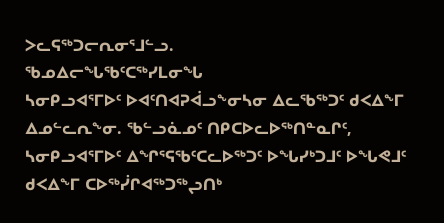ᐳᓚᕋᖅᑐᓕᕆᓂᕐᒧᓪᓗ.
ᖃᓄᐃᓕᖓᖃᑦᑕᖅᓯᒪᓂᖓ
ᓴᓂᑭᓗᐊᕐᒥᐅᑦ ᐅᐊᑦᑎᐊᕈᐋᓗᖕᓂᓴᓂ ᐃᓚᖃᖅᑐᑦ ᑯᐸᐃᖕᒥ ᐃᓄᓪᓚᕆᖕᓂ. ᖃᓪᓗᓈᓄᑦ ᑎᑭᑕᐅᓚᐅᖅᑎᓐᓇᒋᑦ, ᓴᓂᑭᓗᐊᕐᒥᐅᑦ ᐃᖏᕐᕋᖃᑦᑕᓚᐅᖅᑐᑦ ᐅᖓᓯᒃᑐᒧᑦ ᐅᖓᕙᒧᑦ ᑯᐸᐃᖕᒥ ᑕᐅᖅᓰᒋᐊᖅᑐᖅᖢᑎᒃ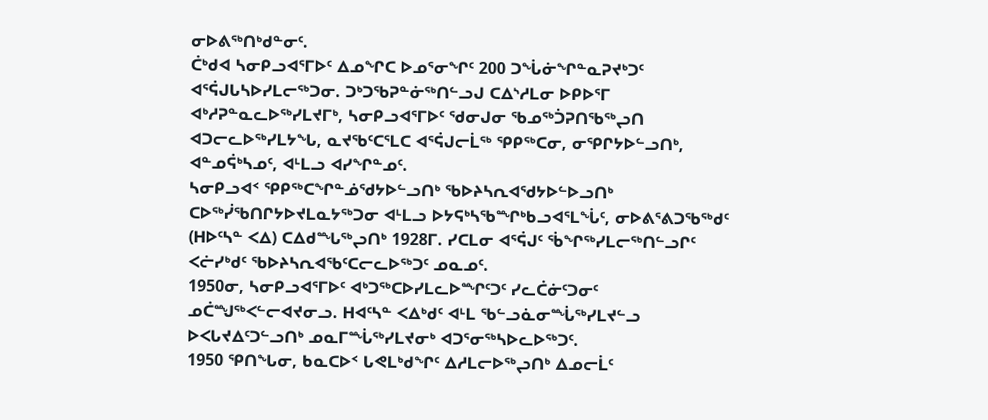ᓂᐅᕕᖅᑎᒃᑯᓐᓂᑦ.
ᑖᒃᑯᐊ ᓴᓂᑭᓗᐊᕐᒥᐅᑦ ᐃᓄᖏᑕ ᐅᓄᕐᓂᖏᑦ 200 ᑐᖔᓃᖏᓐᓇᕈᔪᒃᑐᑦ ᐊᕐᕌᒍᒐᓴᐅᓯᒪᓕᖅᑐᓂ. ᑐᒃᑐᖃᕈᓐᓃᖅᑎᓪᓗᒍ ᑕᐃᔅᓱᒪᓂ ᐅᑭᐅᕐᒥ ᐊᒃᓱᕈᓐᓇᓚᐅᖅᓯᒪᔪᒥᒃ, ᓴᓂᑭᓗᐊᕐᒥᐅᑦ ᖁᓂᒍᓂ ᖃᓄᖅᑑᕈᑎᖃᖅᖢᑎ ᐊᑐᓕᓚᐅᖅᓯᒪᔭᖓ, ᓇᔪᖃᑦᑕᕐᒪᑕ ᐊᕐᕌᒍᓕᒫᖅ ᕿᑭᖅᑕᓂ, ᓂᕿᒋᔭᐅᓪᓗᑎᒃ, ᐊᓐᓄᕌᒃᓴᓄᑦ, ᐊᒻᒪᓗ ᐊᓯᖏᓐᓄᑦ.
ᓴᓂᑭᓗᐊᑉ ᕿᑭᖅᑕᖏᓐᓅᖁᔭᐅᓪᓗᑎᒃ ᖃᐅᔨᓴᕆᐊᖁᔭᐅᓪᐅᓗᑎᒃ ᑕᐅᖅᓰᖃᑎᒋᔭᐅᔪᒪᓇᔭᖅᑐᓂ ᐊᒻᒪᓗ ᐅᔭᕋᒃᓴᖃᙱᒃᑲᓗᐊᕐᒪᖔᑦ, ᓂᐅᕕᕐᕕᑐᖃᖅᑯᑦ (ᕼᐅᑦᓴᓐ ᐸᐃ) ᑕᐃᑯᙵᖅᖢᑎᒃ 1928ᒥ. ᓯᑕᒪᓂ ᐊᕐᕌᒍᑦ ᖄᖏᖅᓯᒪᓕᖅᑎᓪᓗᒋᑦ ᐸᓖᓯᒃᑯᑦ ᖃᐅᔨᓴᕆᐊᖃᑦᑕᓕᓚᐅᖅᑐᑦ ᓄᓇᓄᑦ.
1950ᓂ, ᓴᓂᑭᓗᐊᕐᒥᐅᑦ ᐊᒃᑐᖅᑕᐅᓯᒪᓚᐅᙱᑦᑐᑦ ᓯᓚᑖᓃᑦᑐᓂᑦ ᓄᑖᙳᖅᐸᓪᓕᐊᔪᓂᓗ. ᕼᐊᑦᓴᓐ ᐸᐃᒃᑯᑦ ᐊᒻᒪ ᖃᓪᓗᓈᓂᙶᖅᓯᒪᔪᓪᓗ ᐅᐸᒐᔪᐃᑦᑐᓪᓗᑎᒃ ᓄᓇᒥᙶᖅᓯᒪᔪᓂᒃ ᐊᑐᕐᓂᖅᓴᐅᓚᐅᖅᑐᑦ.
1950 ᕿᑎᖓᓂ, ᑲᓇᑕᐅᑉ ᒐᕙᒪᒃᑯᖏᑦ ᐃᓱᒪᓕᐅᖅᖢᑎᒃ ᐃᓄᓕᒫᑦ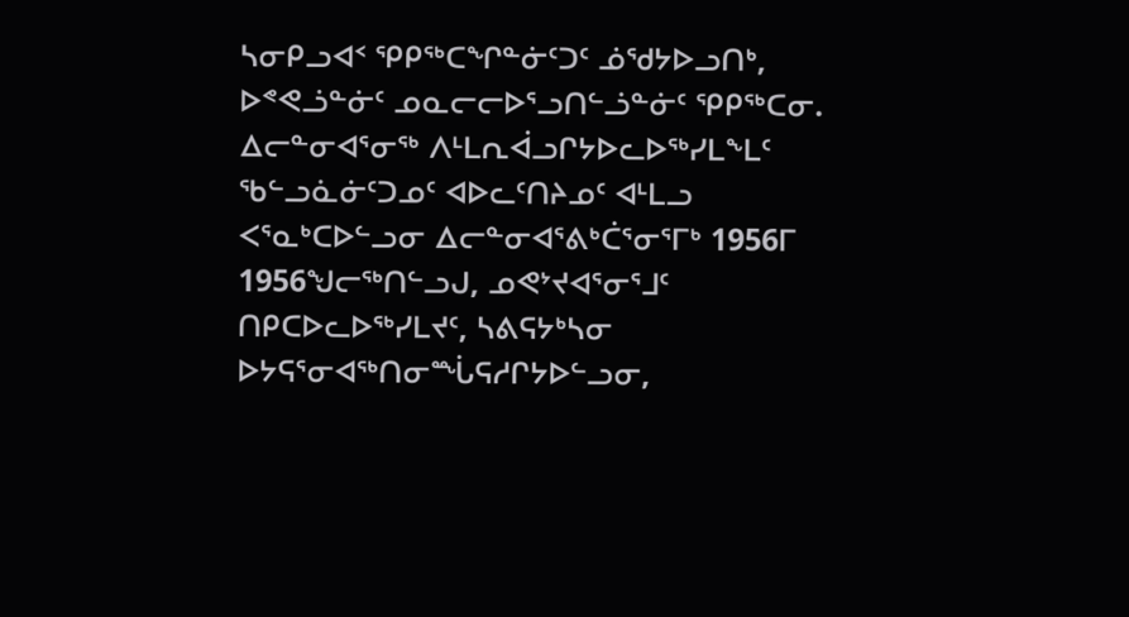ᓴᓂᑭᓗᐊᑉ ᕿᑭᖅᑕᖏᓐᓃᑦᑐᑦ ᓅᖁᔭᐅᓗᑎᒃ, ᐅᕝᕙᓘᓐᓃᑦ ᓄᓇᓕᓕᐅᕐᓗᑎᓪᓘᓐᓃᑦ ᕿᑭᖅᑕᓂ. ᐃᓕᓐᓂᐊᕐᓂᖅ ᐱᒻᒪᕆᐋᓗᒋᔭᐅᓚᐅᖅᓯᒪᖕᒪᑦ ᖃᓪᓗᓈᓃᑦᑐᓄᑦ ᐊᐅᓚᑦᑎᔨᓄᑦ ᐊᒻᒪᓗ ᐸᕐᓇᒃᑕᐅᓪᓗᓂ ᐃᓕᓐᓂᐊᕐᕕᒃᑖᕐᓂᕐᒥᒃ 1956ᒥ
1956ᖑᓕᖅᑎᓪᓗᒍ, ᓄᕙᔾᔪᐊᕐᓂᕐᒧᑦ ᑎᑭᑕᐅᓚᐅᖅᓯᒪᔪᑦ, ᓴᕕᕋᔭᒃᓴᓂ ᐅᔭᕋᕐᓂᐊᖅᑎᓂᙶᕋᓱᒋᔭᐅᓪᓗᓂ,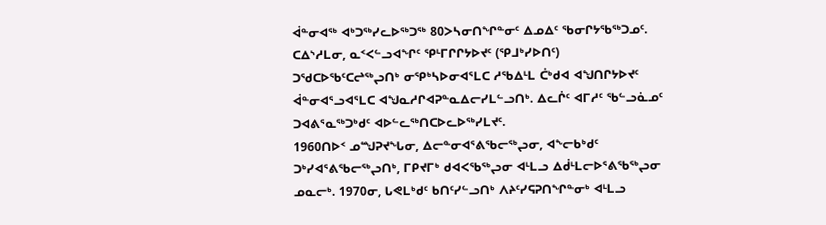ᐋᓐᓂᐊᖅ ᐊᒃᑐᖅᓯᓚᐅᖅᑐᖅ 80ᐳᓴᓂᑎᖏᓐᓂᑦ ᐃᓄᐃᑦ ᖃᓂᒋᔭᖃᖅᑐᓄᑦ. ᑕᐃᔅᓱᒪᓂ, ᓇᑉᐸᓪᓗᐊᖏᑦ ᕿᒻᒥᒋᒋᔭᐅᔪᑦ (ᕿᒧᒃᓯᐅᑎᑦ) ᑐᖁᑕᐅᖃᑦᑕᖠᖅᖢᑎᒃ ᓂᕿᒃᓴᐅᓂᐊᕐᒪᑕ ᓱᖃᐃᒻᒪ ᑖᒃᑯᐊ ᐊᖑᑎᒋᔭᐅᔪᑦ ᐋᓐᓂᐊᕐᓗᐊᕐᒪᑕ ᐊᖑᓇᓱᒋᐊᕈᓐᓇᐃᓕᓯᒪᓪᓗᑎᒃ. ᐃᓚᒌᑦ ᐊᒥᓱᑦ ᖃᓪᓗᓈᓄᑦ ᑐᐊᕕᕐᓇᖅᑐᒃᑯᑦ ᐊᐅᓪᓚᖅᑎᑕᐅᓚᐅᖅᓯᒪᔪᑦ.
1960ᑎᐅᑉ ᓄᙳᕈᔪᖓᓂ, ᐃᓕᓐᓂᐊᕐᕕᖃᓕᖅᖢᓂ, ᐊᖕᓕᑲᒃᑯᑦ ᑐᒃᓯᐊᕐᕕᖃᓕᖅᖢᑎᒃ, ᒥᑭᔪᒥᒃ ᑯᐊᐸᖃᖅᖢᓂ ᐊᒻᒪᓗ ᐃᑰᒻᒪᓕᐅᕐᕕᖃᖅᖢᓂ ᓄᓇᓕᒃ. 1970ᓂ, ᒐᕙᒪᒃᑯᑦ ᑲᑎᑦᓯᓪᓗᑎᒃ ᐱᔨᑦᓯᕋᕈᑎᖏᓐᓂᒃ ᐊᒻᒪᓗ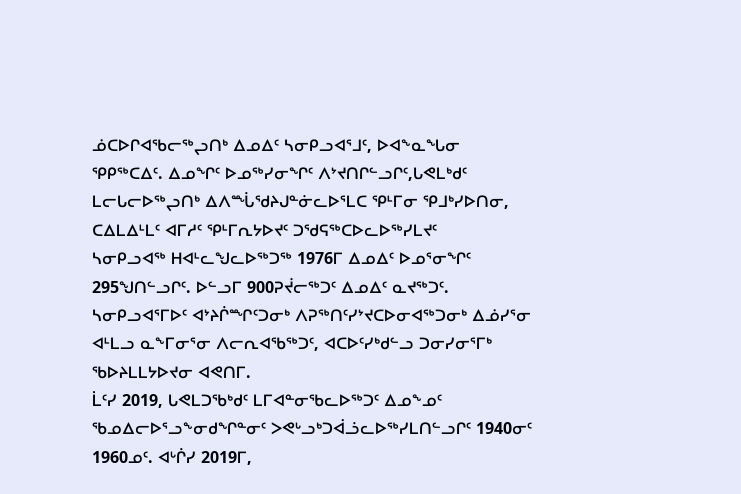ᓅᑕᐅᒋᐊᖃᓕᖅᖢᑎᒃ ᐃᓄᐃᑦ ᓴᓂᑭᓗᐊᕐᒧᑦ, ᐅᐊᖕᓇᖓᓂ ᕿᑭᖅᑕᐃᑦ. ᐃᓄᖏᑦ ᐅᓄᖅᓯᓂᖏᑦ ᐱᔾᔪᑎᒋᓪᓗᒋᑦ,ᒐᕙᒪᒃᑯᑦ ᒪᓕᒐᓕᐅᖅᖢᑎᒃ ᐃᐱᙶᖁᔨᒍᓐᓃᓚᐅᕐᒪᑕ ᕿᒻᒥᓂ ᕿᒧᒃᓯᐅᑎᓂ, ᑕᐃᒪᐃᒻᒪᑦ ᐊᒥᓱᑦ ᕿᒻᒥᕆᔭᐅᔪᑦ ᑐᖁᕋᖅᑕᐅᓚᐅᖅᓯᒪᔪᑦ
ᓴᓂᑭᓗᐊᖅ ᕼᐊᒻᓚᖑᓚᐅᖅᑐᖅ 1976ᒥ ᐃᓄᐃᑦ ᐅᓄᕐᓂᖏᑦ 295ᖑᑎᓪᓗᒋᑦ. ᐅᓪᓗᒥ 900ᕈᔫᓕᖅᑐᑦ ᐃᓄᐃᑦ ᓇᔪᖅᑐᑦ. ᓴᓂᑭᓗᐊᕐᒥᐅᑦ ᐊᔾᔨᒌᙱᑦᑐᓂᒃ ᐱᕈᖅᑎᑦᓯᔾᔪᑕᐅᓂᐊᖅᑐᓂᒃ ᐃᓅᓯᕐᓂ ᐊᒻᒪᓗ ᓇᖕᒥᓂᕐᓂ ᐱᓕᕆᐊᖃᖅᑐᑦ, ᐊᑕᐅᑦᓯᒃᑯᓪᓗ ᑐᓂᓯᓂᕐᒥᒃ ᖃᐅᔨᒪᒪᔭᐅᔪᓂ ᐊᕙᑎᒥ.
ᒫᑦᓯ 2019, ᒐᕙᒪᑐᖃᒃᑯᑦ ᒪᒥᐊᓐᓂᖃᓚᐅᖅᑐᑦ ᐃᓄᖕᓄᑦ ᖃᓄᐃᓕᐅᕐᓗᖕᓂᑯᖏᓐᓂᑦ ᐳᕙᒡᓗᒃᑐᐋᓘᓚᐅᖅᓯᒪᑎᓪᓗᒋᑦ 1940ᓂᑦ 1960ᓄᑦ. ᐊᒡᒌᓯ 2019ᒥ,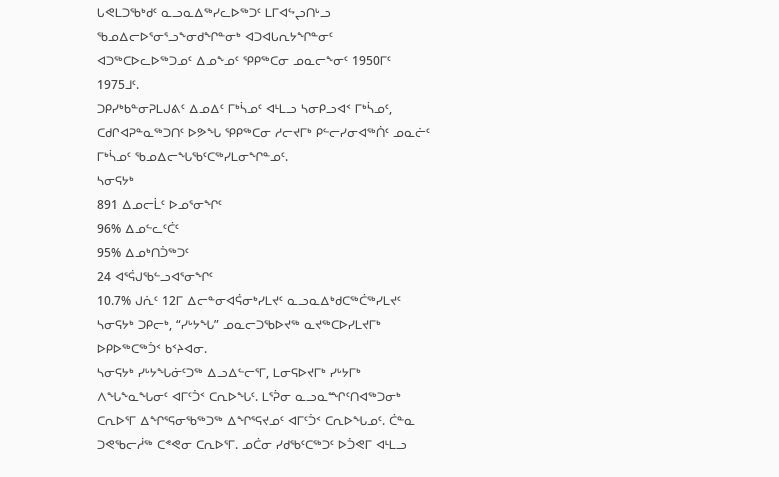ᒐᕙᒪᑐᖃᒃᑯᑦ ᓇᓗᓇᐃᖅᓯᓚᐅᖅᑐᑦ ᒪᒥᐊᖦᖢᑎᒡᓗ ᖃᓄᐃᓕᐅᕐᓂᕐᓗᖕᓂᑯᖏᓐᓂᒃ ᐊᑐᐊᒐᕆᔭᖏᓐᓂᑦ ᐊᑐᖅᑕᐅᓚᐅᖅᑐᓄᑦ ᐃᓄᖕᓄᑦ ᕿᑭᖅᑕᓂ ᓄᓇᓕᖕᓂᑦ 1950ᒥᑦ 1975ᒧᑦ.
ᑐᑭᓯᒃᑲᓐᓂᕈᒪᒍᕕᑦ ᐃᓄᐃᑦ ᒥᒃᓵᓄᑦ ᐊᒻᒪᓗ ᓴᓂᑭᓗᐊᑉ ᒥᒃᓵᓄᑦ, ᑕᑯᒋᐊᕈᓐᓇᖅᑐᑎᑦ ᐅᕗᖓ ᕿᑭᖅᑕᓂ ᓱᓕᔪᒥᒃ ᑭᓪᓕᓯᓂᐊᖅᑏᑦ ᓄᓇᓖᑦ ᒥᒃᓵᓄᑦ ᖃᓄᐃᓕᖓᖃᑦᑕᖅᓯᒪᓂᖏᓐᓄᑦ.
ᓴᓂᕋᔭᒃ
891 ᐃᓄᓕᒫᑦ ᐅᓄᕐᓂᖏᑦ
96% ᐃᓄᓪᓚᑦᑖᑦ
95% ᐃᓄᒃᑎᑑᖅᑐᑦ
24 ᐊᕐᕌᒍᖃᓪᓗᐊᕐᓂᖏᑦ
10.7% ᒍᕇᑦ 12ᒥ ᐃᓕᓐᓂᐊᕌᓂᒃᓯᒪᔪᑦ ᓇᓗᓇᐃᒃᑯᑕᖅᑖᖅᓯᒪᔪᑦ
ᓴᓂᕋᔭᒃ ᑐᑭᓕᒃ, “ᓯᒡᔭᖓ” ᓄᓇᓕᑐᖃᐅᔪᖅ ᓇᔪᖅᑕᐅᓯᒪᔪᒥᒃ ᐅᑭᐅᖅᑕᖅᑑᑉ ᑲᑉᔨᐊᓂ.
ᓴᓂᕋᔭᒃ ᓯᒡᔭᖓᓃᑦᑐᖅ ᐃᓗᐃᓪᓕᕐᒥ, ᒪᓂᕋᐅᔪᒥᒃ ᓯᒡᔭᒥᒃ ᐱᖓᖕᓇᖓᓂᑦ ᐊᒥᑦᑑᑉ ᑕᕆᐅᖓᑦ. ᒪᕐᕉᓂ ᓇᓗᓇᙱᑦᑎᐊᖅᑐᓂᒃ ᑕᕆᐅᕐᒥ ᐃᖏᕐᕋᓂᖃᖅᑐᖅ ᐃᖏᕐᕋᔪᓄᑦ ᐊᒥᑦᑑᑉ ᑕᕆᐅᖓᓄᑦ. ᑖᓐᓇ ᑐᕙᖃᓕᓲᖅ ᑕᕝᕙᓂ ᑕᕆᐅᕐᒥ. ᓄᑖᓂ ᓯᑯᖃᑦᑕᖅᑐᑦ ᐅᑑᕙᒥ ᐊᒻᒪᓗ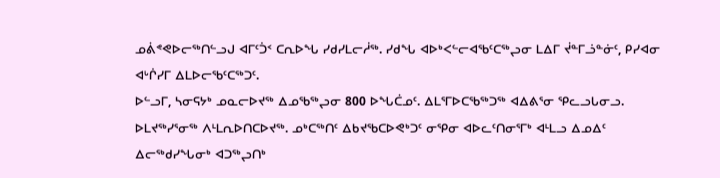ᓄᕖᕝᕙᐅᓕᖅᑎᓪᓗᒍ ᐊᒥᑦᑑᑉ ᑕᕆᐅᖓ ᓯᑯᓯᒪᓕᓲᖅ. ᓯᑯᖓ ᐊᐅᒃᐸᓪᓕᐊᖃᑦᑕᖅᖢᓂ ᒪᐃᒥ ᔫᓐᒥᓘᓐᓃᑦ, ᑭᓯᐊᓂ ᐊᒡᒌᓯᒥ ᐃᒪᐅᓕᖃᑦᑕᖅᑐᑦ.
ᐅᓪᓗᒥ, ᓴᓂᕋᔭᒃ ᓄᓇᓕᐅᔪᖅ ᐃᓄᖃᖅᖢᓂ 800 ᐅᖓᑖᓄᑦ. ᐃᒪᕐᒥᐅᑕᖃᖅᑐᖅ ᐊᐃᕕᕐᓂ ᕿᓚᓗᒐᓂᓗ. ᐅᒪᔪᖅᓯᕐᓂᖅ ᐱᒻᒪᕆᐅᑎᑕᐅᔪᖅ. ᓄᒃᑕᖅᑎᑦ ᐃᑲᔪᖃᑕᐅᕙᒃᑐᑦ ᓂᕿᓂ ᐊᐅᓚᑦᑎᓂᕐᒥᒃ ᐊᒻᒪᓗ ᐃᓄᐃᑦ ᐃᓕᖅᑯᓯᖓᓂᒃ ᐊᑐᖅᖢᑎᒃ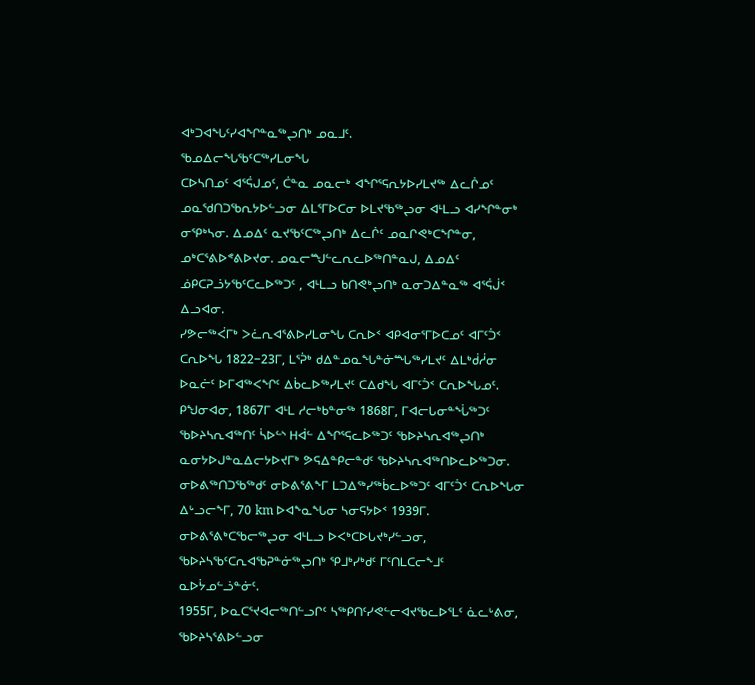ᐊᒃᑐᐊᖓᑦᓯᐊᖏᓐᓇᖅᖢᑎᒃ ᓄᓇᒧᑦ.
ᖃᓄᐃᓕᖓᖃᑦᑕᖅᓯᒪᓂᖓ
ᑕᐅᓴᑎᓄᑦ ᐊᕐᕌᒍᓄᑦ, ᑖᓐᓇ ᓄᓇᓕᒃ ᐊᖏᕐᕋᕆᔭᐅᓯᒪᔪᖅ ᐃᓚᒌᓄᑦ ᓄᓇᖁᑎᑐᖃᕆᔭᐅᓪᓗᓂ ᐃᒪᕐᒥᐅᑕᓂ ᐅᒪᔪᖃᖅᖢᓂ ᐊᒻᒪᓗ ᐊᓯᖏᓐᓂᒃ ᓂᕿᒃᓴᓂ. ᐃᓄᐃᑦ ᓇᔪᖃᑦᑕᖅᖢᑎᒃ ᐃᓚᒌᑦ ᓄᓇᒋᕙᒃᑕᖏᓐᓂ, ᓄᒃᑕᕐᕕᐅᕝᕕᐅᔪᓂ. ᓄᓇᓕᙳᓪᓚᕆᓚᐅᖅᑎᓐᓇᒍ, ᐃᓄᐃᑦ ᓅᑭᑕᕈᓘᔭᖃᑦᑕᓚᐅᖅᑐᑦ , ᐊᒻᒪᓗ ᑲᑎᕙᒃᖢᑎᒃ ᓇᓂᑐᐃᓐᓇᖅ ᐊᕐᕌᒎᑉ ᐃᓗᐊᓂ.
ᓯᕗᓕᖅᐹᒥᒃ ᐳᓛᕆᐊᕐᕕᐅᓯᒪᓂᖓ ᑕᕆᐅᑉ ᐊᑭᐊᓂᕐᒥᐅᑕᓄᑦ ᐊᒥᑦᑑᑉ ᑕᕆᐅᖓ 1822−23ᒥ, ᒪᕐᕉᒃ ᑯᐃᓐᓄᓇᖓᓐᓃᙵᖅᓯᒪᔪᑦ ᐃᒪᒃᑰᓲᓂ ᐅᓇᓖᑦ ᐅᒥᐊᖅᐸᖏᑦ ᐃᑳᓚᐅᖅᓯᒪᔪᑦ ᑕᐃᑯᖓ ᐊᒥᑦᑑᑉ ᑕᕆᐅᖓᓄᑦ. ᑭᖑᓂᐊᓂ, 1867ᒥ ᐊᒻᒪ ᓱᓕᒃᑲᓐᓂᖅ 1868ᒥ, ᒥᐊᓕᒐᓂᓐᖔᖅᑐᑦ ᖃᐅᔨᓴᕆᐊᖅᑎᑦ ᓵᐅᓪᔅ ᕼᐋᓪ ᐃᖏᕐᕋᓚᐅᖅᑐᑦ ᖃᐅᔨᓴᕆᐊᖅᖢᑎᒃ ᓇᓂᔭᐅᒍᓐᓇᐃᓕᔭᐅᔪᒥᒃ ᕗᕋᐃᓐᑭᓕᓐᑯᑦ ᖃᐅᔨᓴᕆᐊᖅᑎᐅᓚᐅᖅᑐᓂ.
ᓂᐅᕕᖅᑎᑐᖃᖅᑯᑦ ᓂᐅᕕᕐᕕᖕᒥ ᒪᑐᐃᖅᓯᖅᑳᓚᐅᖅᑐᑦ ᐊᒥᑦᑑᑉ ᑕᕆᐅᖓᓂ ᐃᒡᓗᓕᖕᒥ, 70 km ᐅᐊᖕᓇᖓᓂ ᓴᓂᕋᔭᐅᑉ 1939ᒥ. ᓂᐅᕕᕐᕕᒃᑕᖃᓕᖅᖢᓂ ᐊᒻᒪᓗ ᐅᐸᒃᑕᐅᒐᔪᒃᓯᓪᓗᓂ, ᖃᐅᔨᓴᖃᑦᑕᕆᐊᖃᕈᓐᓃᖅᖢᑎᒃ ᕿᒧᒃᓯᒃᑯᑦ ᒥᑦᑎᒪᑕᓕᖕᒧᑦ ᓇᐅᔮᓄᓪᓘᓐᓃᑦ.
1955ᒥ, ᐅᓇᑕᕐᔪᐊᓕᖅᑎᓪᓗᒋᑦ ᓴᖅᑭᑎᑦᓯᕙᓪᓕᐊᔪᖃᓚᐅᕐᒪᑦ ᓈᓚᒡᕕᓂ, ᖃᐅᔨᓴᕐᕕᐅᓪᓗᓂ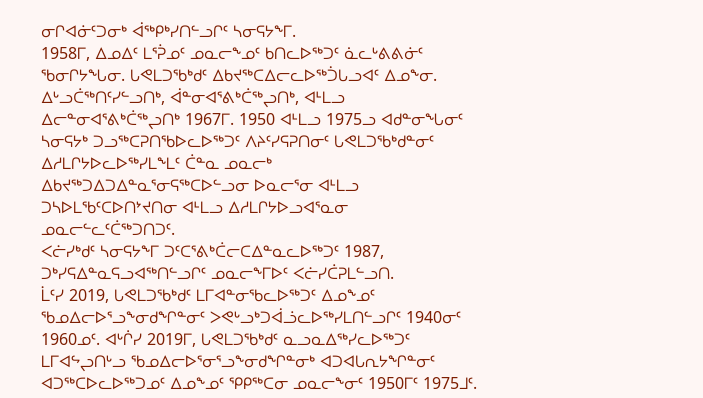ᓂᒋᐊᓃᑦᑐᓂᒃ ᐋᖅᑭᒃᓯᑎᓪᓗᒋᑦ ᓴᓂᕋᔭᖕᒥ.
1958ᒥ, ᐃᓄᐃᑦ ᒪᕐᕉᓄᑦ ᓄᓇᓕᖕᓄᑦ ᑲᑎᓚᐅᖅᑐᑦ ᓈᓚᒡᕕᕕᓃᑦ ᖃᓂᒋᔭᖓᓂ. ᒐᕙᒪᑐᖃᒃᑯᑦ ᐃᑲᔪᖅᑕᐃᓕᓚᐅᖅᑑᒐᓗᐊᑦ ᐃᓄᖕᓂ. ᐃᒡᓗᑖᖅᑎᑦᓯᓪᓗᑎᒃ, ᐋᓐᓂᐊᕐᕕᒃᑖᖅᖢᑎᒃ, ᐊᒻᒪᓗ ᐃᓕᓐᓂᐊᕐᕕᒃᑖᖅᖢᑎᒃ 1967ᒥ. 1950 ᐊᒻᒪᓗ 1975ᓗ ᐊᑯᓐᓂᖓᓂᑦ ᓴᓂᕋᔭᒃ ᑐᓗᖅᑕᕈᑎᖃᐅᓚᐅᖅᑐᑦ ᐱᔨᑦᓯᕋᕈᑎᓂᑦ ᒐᕙᒪᑐᖃᒃᑯᓐᓂᑦ ᐃᓱᒪᒋᔭᐅᓚᐅᖅᓯᒪᖕᒪᑦ ᑖᓐᓇ ᓄᓇᓕᒃ ᐃᑲᔪᖅᑐᐃᑐᐃᓐᓇᕐᓂᕋᖅᑕᐅᓪᓗᓂ ᐅᓇᓕᕐᓂ ᐊᒻᒪᓗ ᑐᓴᐅᒪᖃᑦᑕᐅᑎᔾᔪᑎᓂ ᐊᒻᒪᓗ ᐃᓱᒪᒋᔭᐅᓗᐊᕐᓇᓂ ᓄᓇᓕᓪᓚᑦᑖᖅᑐᑎᑐᑦ.
ᐸᓖᓯᒃᑯᑦ ᓴᓂᕋᔭᖕᒥ ᑐᑦᑕᕐᕕᒃᑖᓕᑕᐃᓐᓇᓚᐅᖅᑐᑦ 1987, ᑐᒃᓯᕋᐃᓐᓇᕋᓗᐊᖅᑎᓪᓗᒋᑦ ᓄᓇᓕᖕᒥᐅᑦ ᐸᓖᓯᑖᕈᒪᓪᓗᑎ.
ᒫᑦᓯ 2019, ᒐᕙᒪᑐᖃᒃᑯᑦ ᒪᒥᐊᓐᓂᖃᓚᐅᖅᑐᑦ ᐃᓄᖕᓄᑦ ᖃᓄᐃᓕᐅᕐᓗᖕᓂᑯᖏᓐᓂᑦ ᐳᕙᒡᓗᒃᑐᐋᓘᓚᐅᖅᓯᒪᑎᓪᓗᒋᑦ 1940ᓂᑦ 1960ᓄᑦ. ᐊᒡᒌᓯ 2019ᒥ, ᒐᕙᒪᑐᖃᒃᑯᑦ ᓇᓗᓇᐃᖅᓯᓚᐅᖅᑐᑦ ᒪᒥᐊᖦᖢᑎᒡᓗ ᖃᓄᐃᓕᐅᕐᓂᕐᓗᖕᓂᑯᖏᓐᓂᒃ ᐊᑐᐊᒐᕆᔭᖏᓐᓂᑦ ᐊᑐᖅᑕᐅᓚᐅᖅᑐᓄᑦ ᐃᓄᖕᓄᑦ ᕿᑭᖅᑕᓂ ᓄᓇᓕᖕᓂᑦ 1950ᒥᑦ 1975ᒧᑦ.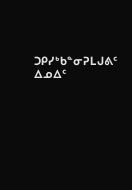ᑐᑭᓯᒃᑲᓐᓂᕈᒪᒍᕕᑦ ᐃᓄᐃᑦ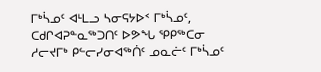ᒥᒃᓵᓄᑦ ᐊᒻᒪᓗ ᓴᓂᕋᔭᐅᑉ ᒥᒃᓵᓄᑦ, ᑕᑯᒋᐊᕈᓐᓇᖅᑐᑎᑦ ᐅᕗᖓ ᕿᑭᖅᑕᓂ ᓱᓕᔪᒥᒃ ᑭᓪᓕᓯᓂᐊᖅᑏᑦ ᓄᓇᓖᑦ ᒥᒃᓵᓄᑦ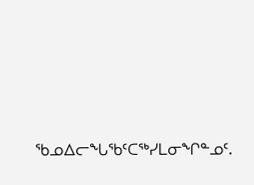ᖃᓄᐃᓕᖓᖃᑦᑕᖅᓯᒪᓂᖏᓐᓄᑦ.